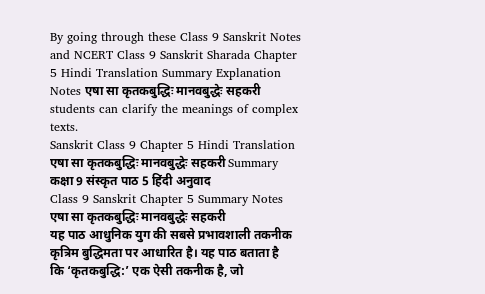By going through these Class 9 Sanskrit Notes and NCERT Class 9 Sanskrit Sharada Chapter 5 Hindi Translation Summary Explanation Notes एषा सा कृतकबुद्धिः मानवबुद्धेः सहकरी students can clarify the meanings of complex texts.
Sanskrit Class 9 Chapter 5 Hindi Translation एषा सा कृतकबुद्धिः मानवबुद्धेः सहकरी Summary
कक्षा 9 संस्कृत पाठ 5 हिंदी अनुवाद
Class 9 Sanskrit Chapter 5 Summary Notes एषा सा कृतकबुद्धिः मानवबुद्धेः सहकरी
यह पाठ आधुनिक युग की सबसे प्रभावशाली तकनीक कृत्रिम बुद्धिमता पर आधारित है। यह पाठ बताता है कि ‘कृतकबुद्धि:’ एक ऐसी तकनीक है, जो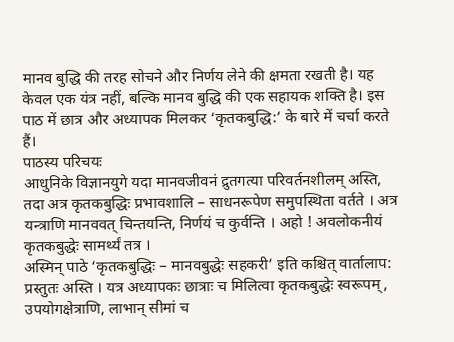मानव बुद्धि की तरह सोचने और निर्णय लेने की क्षमता रखती है। यह केवल एक यंत्र नहीं, बल्कि मानव बुद्धि की एक सहायक शक्ति है। इस पाठ में छात्र और अध्यापक मिलकर ‘कृतकबुद्धि:’ के बारे में चर्चा करते हैं।
पाठस्य परिचयः
आधुनिके विज्ञानयुगे यदा मानवजीवनं द्रुतगत्या परिवर्तनशीलम् अस्ति, तदा अत्र कृतकबुद्धिः प्रभावशालि – साधनरूपेण समुपस्थिता वर्तते । अत्र यन्त्राणि मानववत् चिन्तयन्ति, निर्णयं च कुर्वन्ति । अहो ! अवलोकनीयं कृतकबुद्धेः सामर्थ्यं तत्र ।
अस्मिन् पाठे ‘कृतकबुद्धिः – मानवबुद्धेः सहकरी’ इति कश्चित् वार्तालाप: प्रस्तुतः अस्ति । यत्र अध्यापकः छात्राः च मिलित्वा कृतकबुद्धेः स्वरूपम्, उपयोगक्षेत्राणि, लाभान् सीमां च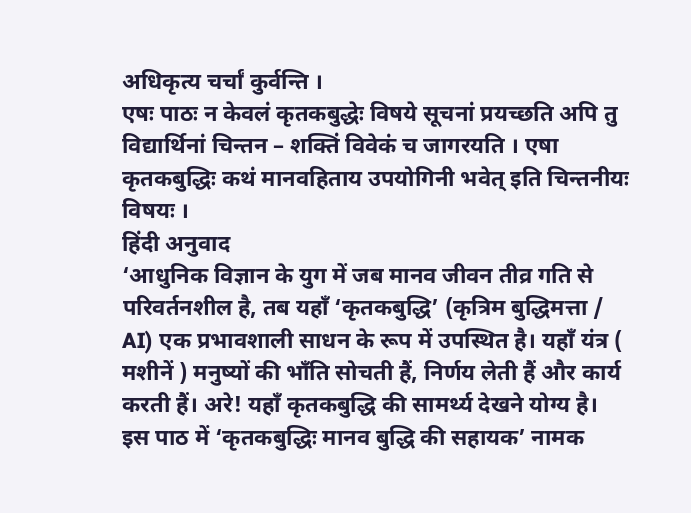अधिकृत्य चर्चां कुर्वन्ति ।
एषः पाठः न केवलं कृतकबुद्धेः विषये सूचनां प्रयच्छति अपि तु विद्यार्थिनां चिन्तन – शक्तिं विवेकं च जागरयति । एषा कृतकबुद्धिः कथं मानवहिताय उपयोगिनी भवेत् इति चिन्तनीयः विषयः ।
हिंदी अनुवाद
‘आधुनिक विज्ञान के युग में जब मानव जीवन तीव्र गति से परिवर्तनशील है, तब यहाँ ‘कृतकबुद्धि’ (कृत्रिम बुद्धिमत्ता / AI) एक प्रभावशाली साधन के रूप में उपस्थित है। यहाँ यंत्र ( मशीनें ) मनुष्यों की भाँति सोचती हैं, निर्णय लेती हैं और कार्य करती हैं। अरे! यहाँ कृतकबुद्धि की सामर्थ्य देखने योग्य है।
इस पाठ में ‘कृतकबुद्धिः मानव बुद्धि की सहायक’ नामक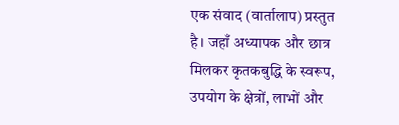एक संवाद (वार्तालाप) प्रस्तुत है। जहाँ अध्यापक और छात्र मिलकर कृतकबुद्धि के स्वरूप, उपयोग के क्षेत्रों, लाभों और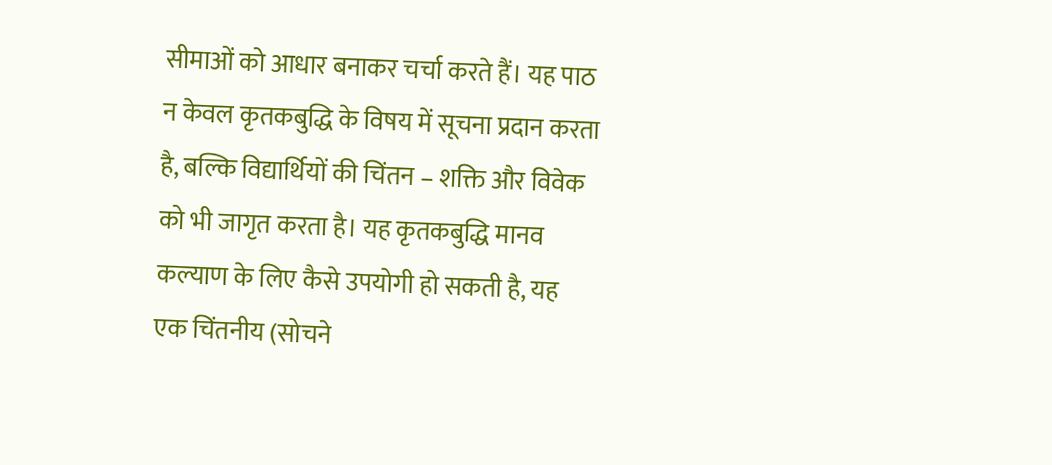सीमाओं को आधार बनाकर चर्चा करते हैं। यह पाठ न केवल कृतकबुद्धि के विषय में सूचना प्रदान करता है, बल्कि विद्यार्थियों की चिंतन – शक्ति और विवेक को भी जागृत करता है। यह कृतकबुद्धि मानव कल्याण के लिए कैसे उपयोगी हो सकती है, यह एक चिंतनीय (सोचने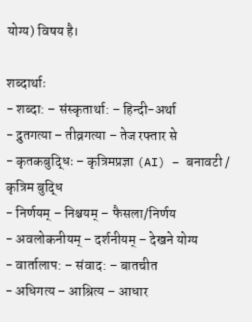योग्य) विषय है।

शब्दार्थाः
- शब्दा: – संस्कृतार्था: – हिन्दी-अर्था
- द्रुतगत्या – तीव्रगत्या – तेज रफ्तार से
- कृतकबुद्धिः – कृत्रिमप्रज्ञा (AI) – बनावटी / कृत्रिम बुद्धि
- निर्णयम् – निश्चयम् – फैसला/निर्णय
- अवलोकनीयम् – दर्शनीयम् – देखने योग्य
- वार्तालाप: – संवाद: – बातचीत
- अधिगत्य – आश्रित्य – आधार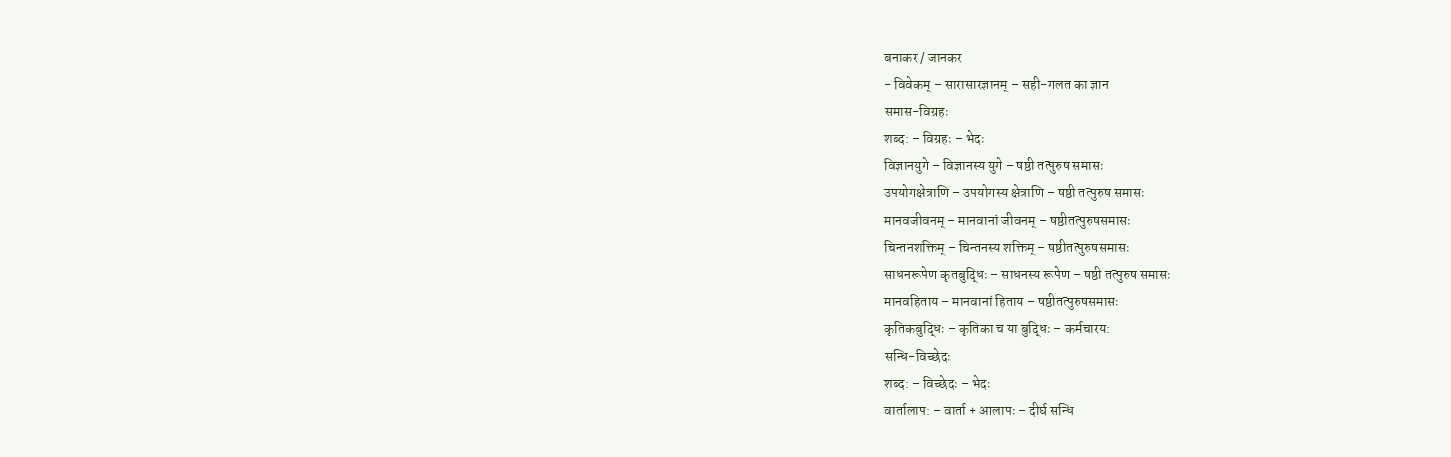बनाकर / जानकर
- विवेकम् – सारासारज्ञानम् – सही-गलत का ज्ञान
समास-विग्रहः
शब्द: – विग्रहः – भेदः
विज्ञानयुगे – विज्ञानस्य युगे – षष्ठी तत्पुरुष समासः
उपयोगक्षेत्राणि – उपयोगस्य क्षेत्राणि – षष्ठी तत्पुरुष समासः
मानवजीवनम् – मानवानां जीवनम् – षष्ठीतत्पुरुषसमासः
चिन्तनशक्तिम् – चिन्तनस्य शक्तिम् – षष्ठीतत्पुरुषसमासः
साधनरूपेण कृतबुद्धिः – साधनस्य रूपेण – षष्ठी तत्पुरुष समासः
मानवहिताय – मानवानां हिताय – षष्ठीतत्पुरुषसमासः
कृतिकबुद्धिः – कृतिका च या बुद्धिः – कर्मचारय:
सन्धि-विच्छेदः
शब्द: – विच्छेदः – भेदः
वार्तालाप: – वार्ता + आलापः – दीर्घ सन्धि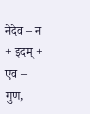नेदेव – न + इदम् + एव – गुण,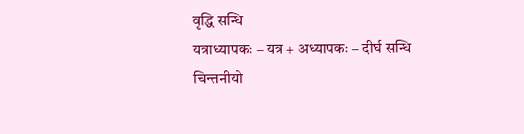वृद्धि सन्धि
यत्राध्यापकः – यत्र + अध्यापकः – दीर्घ सन्धि
चिन्तनीयो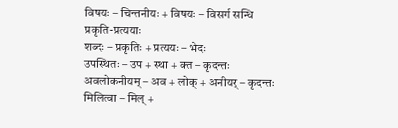विषयः – चिन्तनीयः + विषयः – विसर्ग सन्धि
प्रकृति-प्रत्ययाः
शब्दः – प्रकृतिः + प्रत्ययः – भेदः
उपस्थितः – उप + स्था + क्त – कृदन्तः
अवलोकनीयम् – अव + लोक् + अनीयर् – कृदन्तः
मिलित्वा – मिल् +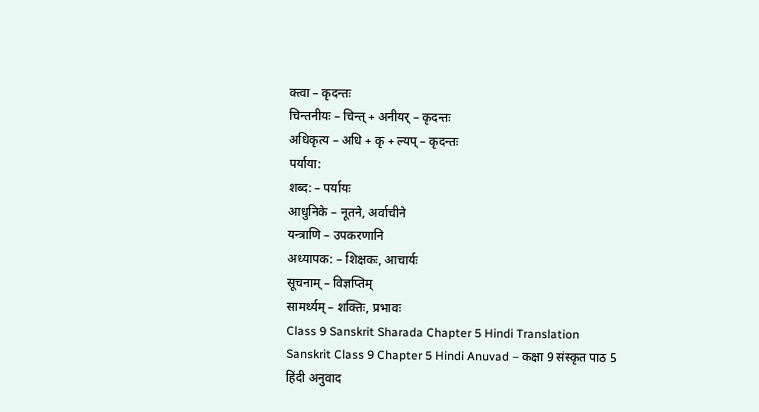क्त्वा – कृदन्तः
चिन्तनीयः – चिन्त् + अनीयर् – कृदन्तः
अधिकृत्य – अधि + कृ + ल्यप् – कृदन्तः
पर्याया:
शब्द: – पर्यायः
आधुनिके – नूतने, अर्वाचीने
यन्त्राणि – उपकरणानि
अध्यापक: – शिक्षकः, आचार्यः
सूचनाम् – विज्ञप्तिम्
सामर्थ्यम् – शक्तिः, प्रभावः
Class 9 Sanskrit Sharada Chapter 5 Hindi Translation
Sanskrit Class 9 Chapter 5 Hindi Anuvad – कक्षा 9 संस्कृत पाठ 5 हिंदी अनुवाद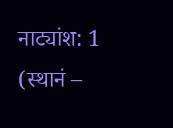नाट्यांश: 1
(स्थानं –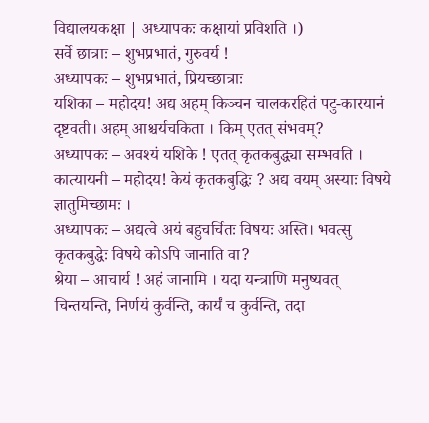विद्यालयकक्षा | अध्यापकः कक्षायां प्रविशति ।)
सर्वे छात्राः – शुभप्रभातं, गुरुवर्य !
अध्यापकः – शुभप्रभातं, प्रियच्छात्राः
यशिका – महोदय! अद्य अहम् किञ्चन चालकरहितं पटु-कारयानं दृष्टवती। अहम् आश्चर्यचकिता । किम् एतत् संभवम्?
अध्यापकः – अवश्यं यशिके ! एतत् कृतकबुद्ध्या सम्भवति ।
कात्यायनी – महोदय! केयं कृतकबुद्धिः ? अद्य वयम् अस्याः विषये ज्ञातुमिच्छामः ।
अध्यापकः – अद्यत्वे अयं बहुचर्चितः विषयः अस्ति। भवत्सु कृतकबुद्धेः विषये कोऽपि जानाति वा?
श्रेया – आचार्य ! अहं जानामि । यदा यन्त्राणि मनुष्यवत् चिन्तयन्ति, निर्णयं कुर्वन्ति, कार्यं च कुर्वन्ति, तदा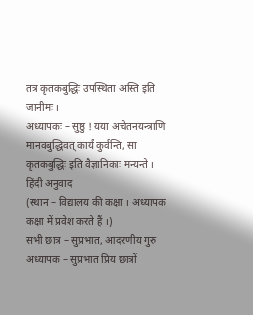तत्र कृतकबुद्धिः उपस्थिता अस्ति इति जानीमः ।
अध्यापकः – सुष्ठु ! यया अचेतनयन्त्राणि मानवबुद्धिवत् कार्यं कुर्वन्ति, सा कृतकबुद्धिः इति वैज्ञानिकाः मन्यन्ते ।
हिंदी अनुवाद
(स्थान – विद्यालय की कक्षा । अध्यापक कक्षा में प्रवेश करते हैं ।)
सभी छात्र – सुप्रभात, आदरणीय गुरु
अध्यापक – सुप्रभात प्रिय छात्रों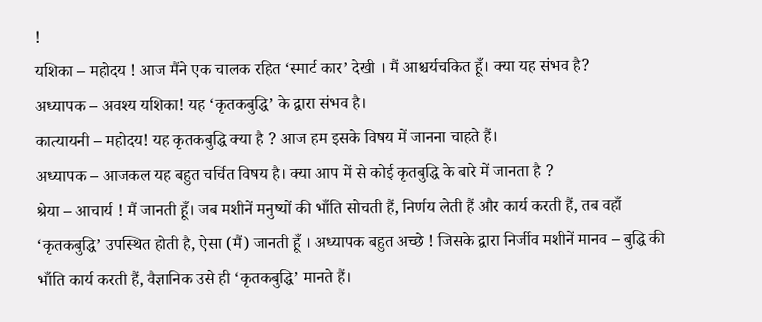!
यशिका – महोदय ! आज मैंने एक चालक रहित ‘स्मार्ट कार’ देखी । मैं आश्चर्यचकित हूँ। क्या यह संभव है?
अध्यापक – अवश्य यशिका! यह ‘कृतकबुद्धि’ के द्वारा संभव है।
कात्यायनी – महोदय! यह कृतकबुद्धि क्या है ? आज हम इसके विषय में जानना चाहते हैं।
अध्यापक – आजकल यह बहुत चर्चित विषय है। क्या आप में से कोई कृतबुद्धि के बारे में जानता है ?
श्रेया – आचार्य ! मैं जानती हूँ। जब मशीनें मनुष्यों की भाँति सोचती हैं, निर्णय लेती हैं और कार्य करती हैं, तब वहाँ ‘कृतकबुद्धि’ उपस्थित होती है, ऐसा (मैं) जानती हूँ । अध्यापक बहुत अच्छे ! जिसके द्वारा निर्जीव मशीनें मानव – बुद्धि की भाँति कार्य करती हैं, वैज्ञानिक उसे ही ‘कृतकबुद्धि’ मानते हैं।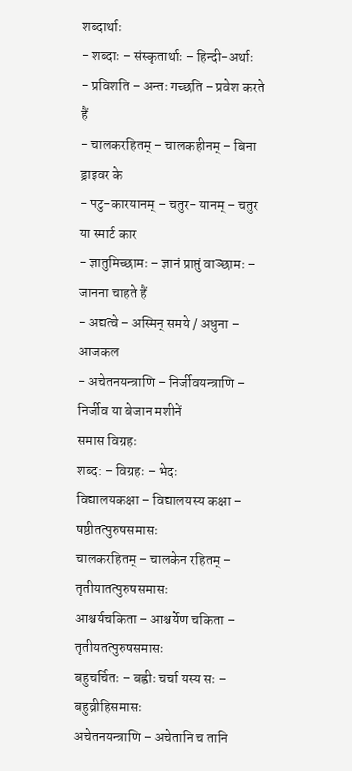शब्दार्थाः
- शब्दाः – संस्कृतार्थाः – हिन्दी-अर्थाः
- प्रविशति – अन्तः गच्छति – प्रवेश करते हैं
- चालकरहितम् – चालकहीनम् – बिना ड्राइवर के
- पटु-कारयानम् – चतुर- यानम् – चतुर या स्मार्ट कार
- ज्ञातुमिच्छामः – ज्ञानं प्राप्तुं वाञ्छामः – जानना चाहते हैं
- अद्यत्वे – अस्मिन् समये / अधुना – आजकल
- अचेतनयन्त्राणि – निर्जीवयन्त्राणि – निर्जीव या बेजान मशीनें
समास विग्रहः
शब्द: – विग्रहः – भेदः
विद्यालयकक्षा – विद्यालयस्य कक्षा – षष्ठीतत्पुरुषसमासः
चालकरहितम् – चालकेन रहितम् – तृतीयातत्पुरुषसमासः
आश्चर्यचकिता – आश्चर्येण चकिता – तृतीयतत्पुरुषसमासः
बहुचर्चितः – बह्वीः चर्चा यस्य सः – बहुव्रीहिसमासः
अचेतनयन्त्राणि – अचेतानि च तानि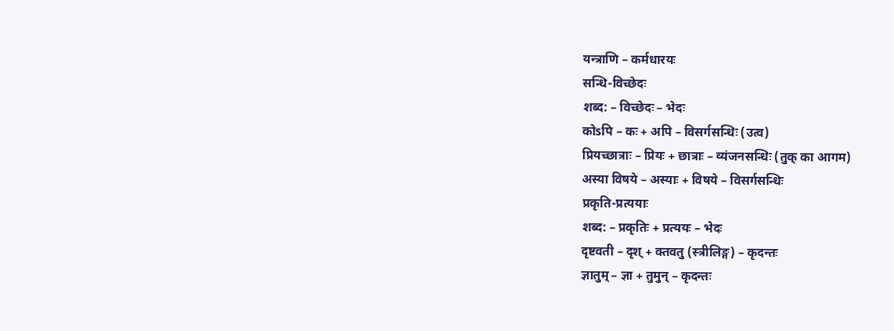यन्त्राणि – कर्मधारयः
सन्धि-विच्छेदः
शब्द: – विच्छेदः – भेदः
कोsपि – कः + अपि – विसर्गसन्धिः (उत्व)
प्रियच्छात्राः – प्रियः + छात्राः – व्यंजनसन्धिः (तुक् का आगम)
अस्या विषये – अस्याः + विषये – विसर्गसन्धिः
प्रकृति-प्रत्ययाः
शब्द: – प्रकृतिः + प्रत्ययः – भेदः
दृष्टवती – दृश् + क्तवतु (स्त्रीलिङ्ग) – कृदन्तः
ज्ञातुम् – ज्ञा + तुमुन् – कृदन्तः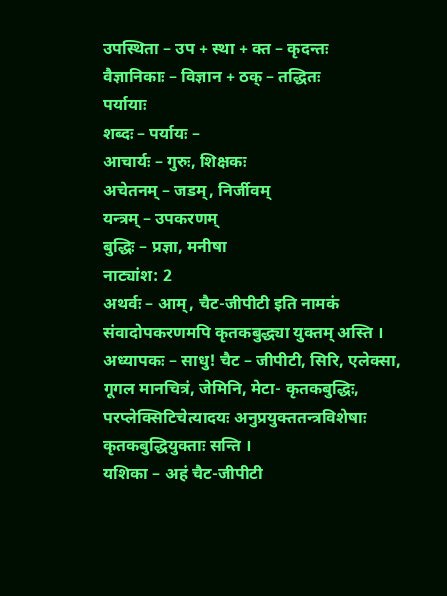उपस्थिता – उप + स्था + क्त – कृदन्तः
वैज्ञानिकाः – विज्ञान + ठक् – तद्धितः
पर्यायाः
शब्दः – पर्यायः –
आचार्यः – गुरुः, शिक्षकः
अचेतनम् – जडम्, निर्जीवम्
यन्त्रम् – उपकरणम्
बुद्धिः – प्रज्ञा, मनीषा
नाट्यांश: 2
अथर्वः – आम्, चैट-जीपीटी इति नामकं संवादोपकरणमपि कृतकबुद्ध्या युक्तम् अस्ति ।
अध्यापकः – साधु! चैट – जीपीटी, सिरि, एलेक्सा, गूगल मानचित्रं, जेमिनि, मेटा- कृतकबुद्धिः, परप्लेक्सिटिचेत्यादयः अनुप्रयुक्ततन्त्रविशेषाः कृतकबुद्धियुक्ताः सन्ति ।
यशिका – अहं चैट-जीपीटी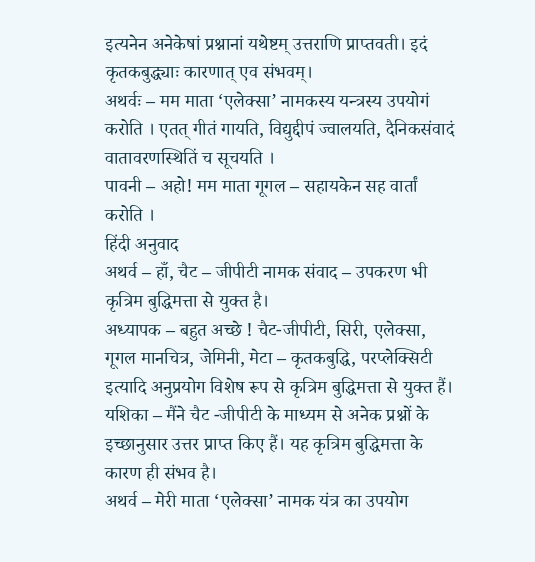इत्यनेन अनेकेषां प्रश्नानां यथेष्टम् उत्तराणि प्राप्तवती। इदं कृतकबुद्ध्याः कारणात् एव संभवम्।
अथर्वः – मम माता ‘एलेक्सा’ नामकस्य यन्त्रस्य उपयोगं करोति । एतत् गीतं गायति, विद्युद्दीपं ज्वालयति, दैनिकसंवादं वातावरणस्थितिं च सूचयति ।
पावनी – अहो! मम माता गूगल – सहायकेन सह वार्तां करोति ।
हिंदी अनुवाद
अथर्व – हाँ, चैट – जीपीटी नामक संवाद – उपकरण भी कृत्रिम बुद्धिमत्ता से युक्त है।
अध्यापक – बहुत अच्छे ! चैट-जीपीटी, सिरी, एलेक्सा, गूगल मानचित्र, जेमिनी, मेटा – कृतकबुद्धि, परप्लेक्सिटी इत्यादि अनुप्रयोग विशेष रूप से कृत्रिम बुद्धिमत्ता से युक्त हैं।
यशिका – मैंने चैट -जीपीटी के माध्यम से अनेक प्रश्नों के इच्छानुसार उत्तर प्राप्त किए हैं। यह कृत्रिम बुद्धिमत्ता के कारण ही संभव है।
अथर्व – मेरी माता ‘एलेक्सा’ नामक यंत्र का उपयोग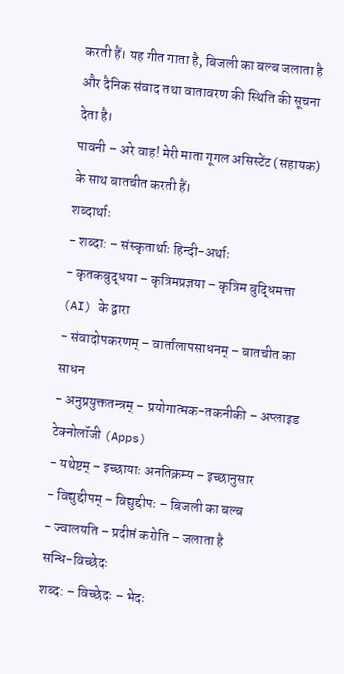करती हैं। यह गीत गाता है, बिजली का बल्ब जलाता है और दैनिक संवाद तथा वातावरण की स्थिति की सूचना देता है।
पावनी – अरे वाह! मेरी माता गूगल असिस्टेंट (सहायक) के साथ बातचीत करती हैं।
शब्दार्थाः
- शब्दा: – संस्कृतार्थाः हिन्दी-अर्थाः
- कृतकबुद्धया – कृत्रिमप्रज्ञया – कृत्रिम बुद्धिमत्ता (AI) के द्वारा
- संवादोपकरणम् – वार्तालापसाधनम् – बातचीत का साधन
- अनुप्रयुक्ततन्त्रम् – प्रयोगात्मक-तकनीकी – अप्लाइड टेक्नोलॉजी (Apps)
- यथेष्टम् – इच्छायाः अनतिक्रम्य – इच्छानुसार
- विद्युद्दीपम् – विद्युद्दीपः – बिजली का बल्ब
- ज्वालयति – प्रदीप्तं करोति – जलाता है
सन्धि-विच्छेदः
शब्द: – विच्छेदः – भेदः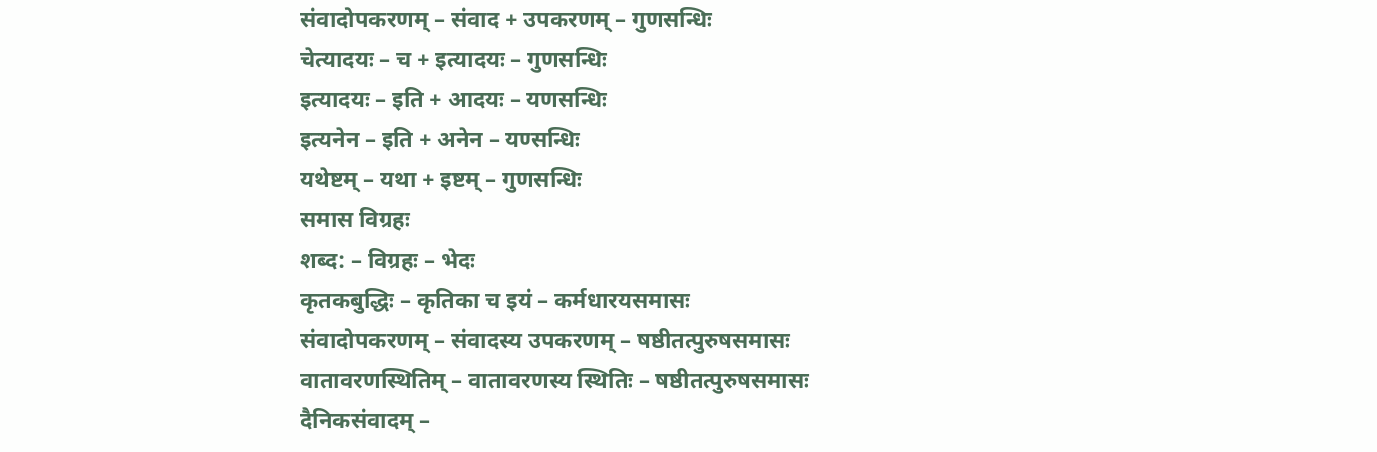संवादोपकरणम् – संवाद + उपकरणम् – गुणसन्धिः
चेत्यादयः – च + इत्यादयः – गुणसन्धिः
इत्यादयः – इति + आदयः – यणसन्धिः
इत्यनेन – इति + अनेन – यण्सन्धिः
यथेष्टम् – यथा + इष्टम् – गुणसन्धिः
समास विग्रहः
शब्द: – विग्रहः – भेदः
कृतकबुद्धिः – कृतिका च इयं – कर्मधारयसमासः
संवादोपकरणम् – संवादस्य उपकरणम् – षष्ठीतत्पुरुषसमासः
वातावरणस्थितिम् – वातावरणस्य स्थितिः – षष्ठीतत्पुरुषसमासः
दैनिकसंवादम् –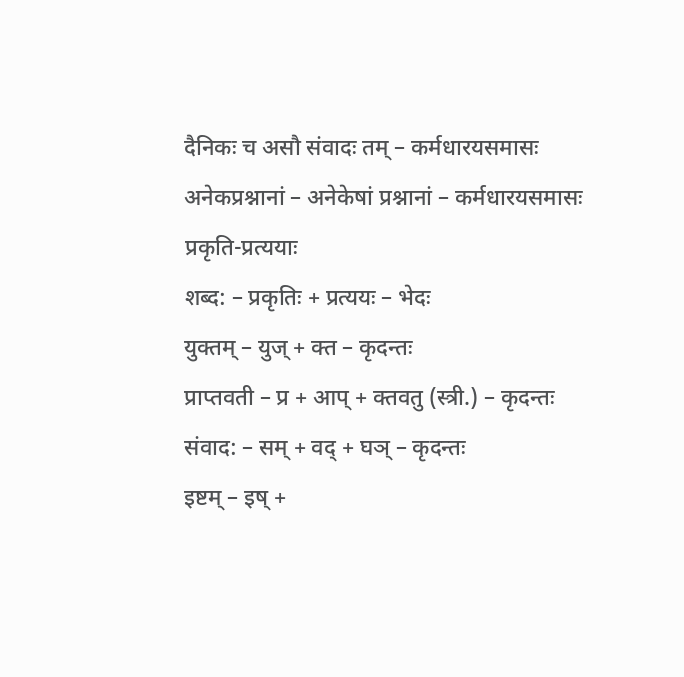दैनिकः च असौ संवादः तम् – कर्मधारयसमासः
अनेकप्रश्नानां – अनेकेषां प्रश्नानां – कर्मधारयसमासः
प्रकृति-प्रत्ययाः
शब्द: – प्रकृतिः + प्रत्ययः – भेदः
युक्तम् – युज् + क्त – कृदन्तः
प्राप्तवती – प्र + आप् + क्तवतु (स्त्री.) – कृदन्तः
संवाद: – सम् + वद् + घञ् – कृदन्तः
इष्टम् – इष् +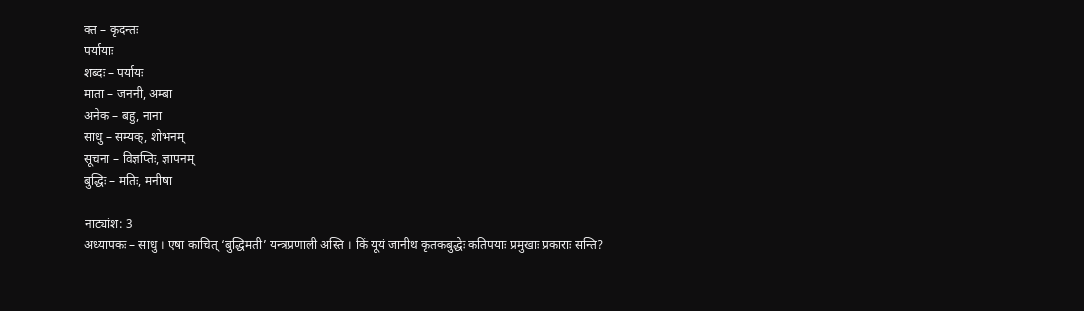क्त – कृदन्तः
पर्यायाः
शब्दः – पर्यायः
माता – जननी, अम्बा
अनेक – बहु, नाना
साधु – सम्यक्, शोभनम्
सूचना – विज्ञप्तिः, ज्ञापनम्
बुद्धिः – मतिः, मनीषा

नाट्यांश: 3
अध्यापकः – साधु । एषा काचित् ‘बुद्धिमती’ यन्त्रप्रणाली अस्ति । किं यूयं जानीथ कृतकबुद्धेः कतिपयाः प्रमुखाः प्रकाराः सन्ति?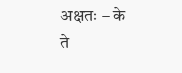अक्षतः – के ते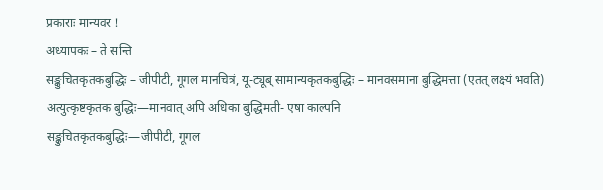प्रकाराः मान्यवर !
अध्यापकः – ते सन्ति
सङ्कुचितकृतकबुद्धिः – जीपीटी, गूगल मानचित्रं, यू-ट्यूब् सामान्यकृतकबुद्धिः – मानवसमाना बुद्धिमत्ता (एतत् लक्ष्यं भवति)
अत्युत्कृष्टकृतक बुद्धिः—मानवात् अपि अधिका बुद्धिमती- एषा काल्पनि
सङ्कुचितकृतकबुद्धिः—जीपीटी, गूगल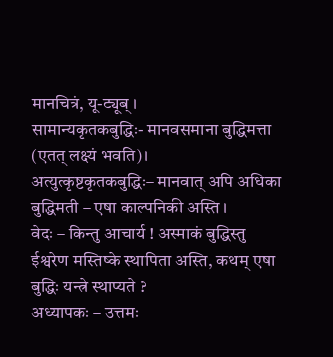मानचित्रं, यू-ट्यूब् ।
सामान्यकृतकबुद्धिः- मानवसमाना बुद्धिमत्ता (एतत् लक्ष्यं भवति)।
अत्युत्कृष्टकृतकबुद्धिः– मानवात् अपि अधिका बुद्धिमती – एषा काल्पनिकी अस्ति ।
वेदः – किन्तु आचार्य ! अस्माकं बुद्धिस्तु ईश्वरेण मस्तिष्के स्थापिता अस्ति, कथम् एषा बुद्धिः यन्त्रे स्थाप्यते ?
अध्यापकः – उत्तमः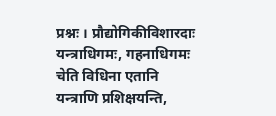प्रश्नः । प्रौद्योगिकीविशारदाः यन्त्राधिगमः, गहनाधिगमः चेति विधिना एतानि यन्त्राणि प्रशिक्षयन्ति,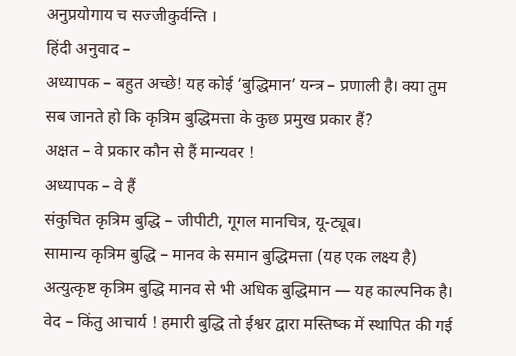अनुप्रयोगाय च सज्जीकुर्वन्ति ।
हिंदी अनुवाद –
अध्यापक – बहुत अच्छे! यह कोई ‘बुद्धिमान’ यन्त्र – प्रणाली है। क्या तुम सब जानते हो कि कृत्रिम बुद्धिमत्ता के कुछ प्रमुख प्रकार हैं?
अक्षत – वे प्रकार कौन से हैं मान्यवर !
अध्यापक – वे हैं
संकुचित कृत्रिम बुद्धि – जीपीटी, गूगल मानचित्र, यू-ट्यूब।
सामान्य कृत्रिम बुद्धि – मानव के समान बुद्धिमत्ता (यह एक लक्ष्य है)
अत्युत्कृष्ट कृत्रिम बुद्धि मानव से भी अधिक बुद्धिमान — यह काल्पनिक है।
वेद – किंतु आचार्य ! हमारी बुद्धि तो ईश्वर द्वारा मस्तिष्क में स्थापित की गई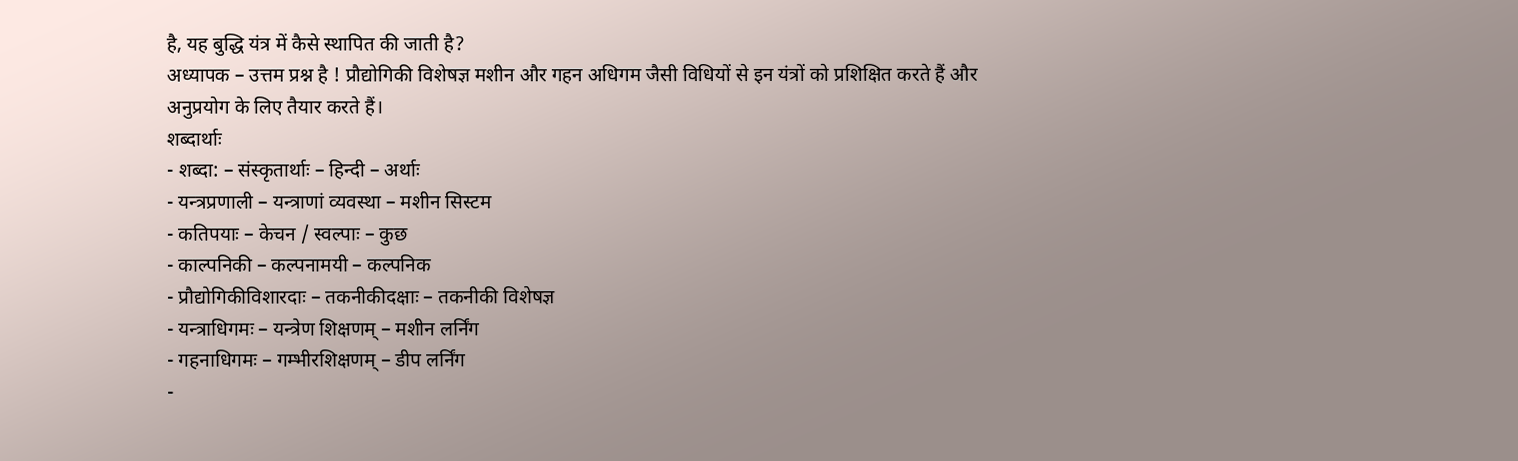है, यह बुद्धि यंत्र में कैसे स्थापित की जाती है?
अध्यापक – उत्तम प्रश्न है ! प्रौद्योगिकी विशेषज्ञ मशीन और गहन अधिगम जैसी विधियों से इन यंत्रों को प्रशिक्षित करते हैं और अनुप्रयोग के लिए तैयार करते हैं।
शब्दार्थाः
- शब्दा: – संस्कृतार्थाः – हिन्दी – अर्थाः
- यन्त्रप्रणाली – यन्त्राणां व्यवस्था – मशीन सिस्टम
- कतिपयाः – केचन / स्वल्पाः – कुछ
- काल्पनिकी – कल्पनामयी – कल्पनिक
- प्रौद्योगिकीविशारदाः – तकनीकीदक्षाः – तकनीकी विशेषज्ञ
- यन्त्राधिगमः – यन्त्रेण शिक्षणम् – मशीन लर्निंग
- गहनाधिगमः – गम्भीरशिक्षणम् – डीप लर्निंग
-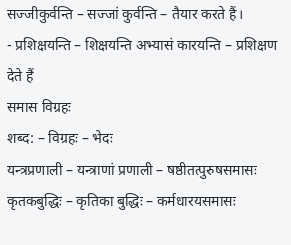सज्जीकुर्वन्ति – सज्जां कुर्वन्ति – तैयार करते हैं।
- प्रशिक्षयन्ति – शिक्षयन्ति अभ्यासं कारयन्ति – प्रशिक्षण देते हैं
समास विग्रहः
शब्द: – विग्रहः – भेदः
यन्त्रप्रणाली – यन्त्राणां प्रणाली – षष्ठीतत्पुरुषसमासः
कृतकबुद्धिः – कृतिका बुद्धिः – कर्मधारयसमासः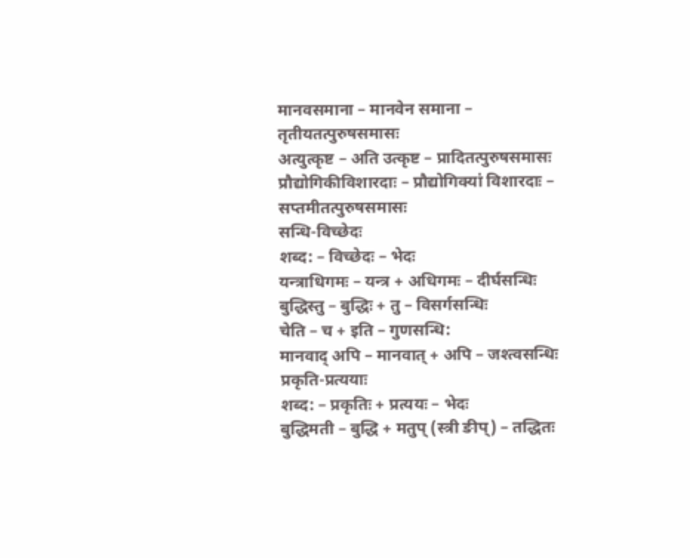मानवसमाना – मानवेन समाना – तृतीयतत्पुरुषसमासः
अत्युत्कृष्ट – अति उत्कृष्ट – प्रादितत्पुरुषसमासः
प्रौद्योगिकीविशारदाः – प्रौद्योगिक्यां विशारदाः – सप्तमीतत्पुरुषसमासः
सन्धि-विच्छेदः
शब्द: – विच्छेदः – भेदः
यन्त्राधिगमः – यन्त्र + अधिगमः – दीर्घसन्धिः
बुद्धिस्तु – बुद्धिः + तु – विसर्गसन्धिः
चेति – च + इति – गुणसन्धि:
मानवाद् अपि – मानवात् + अपि – जश्त्वसन्धिः
प्रकृति-प्रत्ययाः
शब्द: – प्रकृतिः + प्रत्ययः – भेदः
बुद्धिमती – बुद्धि + मतुप् (स्त्री ङीप्) – तद्धितः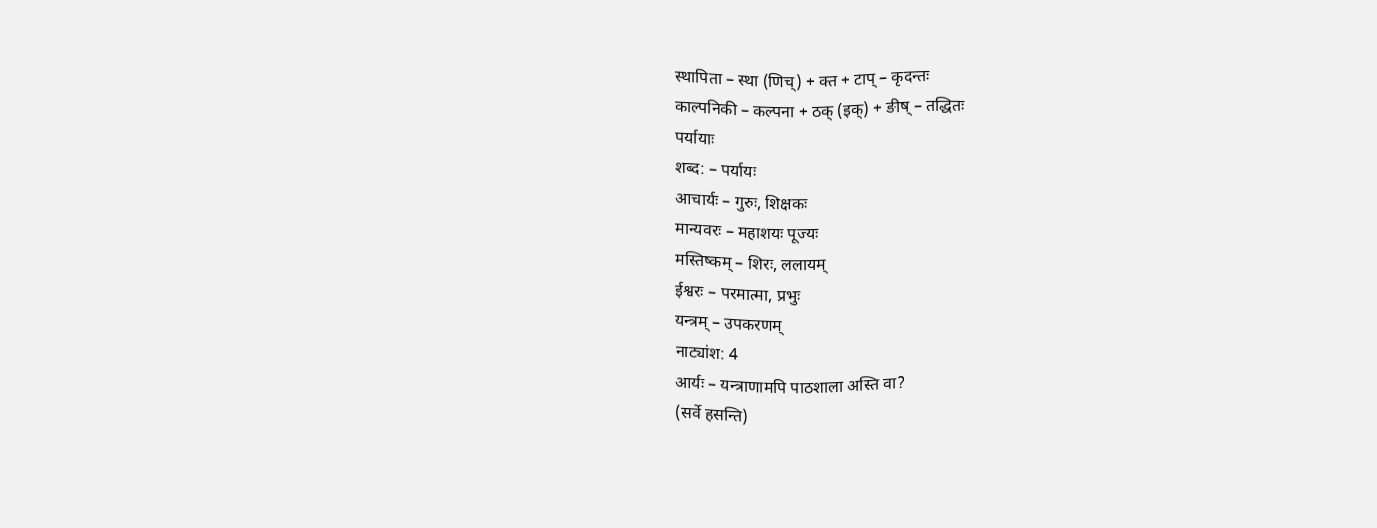स्थापिता – स्था (णिच्) + क्त + टाप् – कृदन्तः
काल्पनिकी – कल्पना + ठक् (इक्) + ङीष् – तद्धितः
पर्यायाः
शब्द: – पर्यायः
आचार्यः – गुरुः, शिक्षकः
मान्यवरः – महाशयः पूज्यः
मस्तिष्कम् – शिरः, ललायम्
ईश्वरः – परमात्मा, प्रभुः
यन्त्रम् – उपकरणम्
नाट्यांश: 4
आर्यः – यन्त्राणामपि पाठशाला अस्ति वा?
(सर्वे हसन्ति)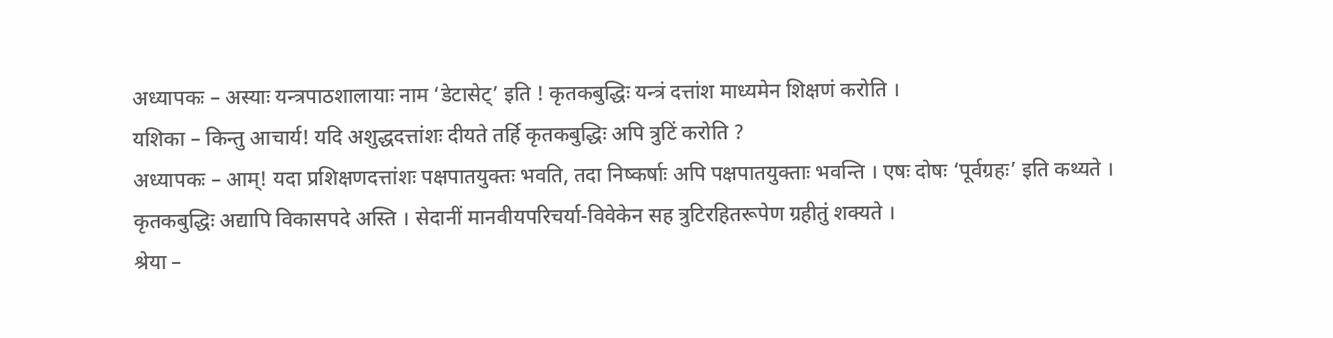अध्यापकः – अस्याः यन्त्रपाठशालायाः नाम ‘डेटासेट्’ इति ! कृतकबुद्धिः यन्त्रं दत्तांश माध्यमेन शिक्षणं करोति ।
यशिका – किन्तु आचार्य! यदि अशुद्धदत्तांशः दीयते तर्हि कृतकबुद्धिः अपि त्रुटिं करोति ?
अध्यापकः – आम्! यदा प्रशिक्षणदत्तांशः पक्षपातयुक्तः भवति, तदा निष्कर्षाः अपि पक्षपातयुक्ताः भवन्ति । एषः दोषः ‘पूर्वग्रहः’ इति कथ्यते । कृतकबुद्धिः अद्यापि विकासपदे अस्ति । सेदानीं मानवीयपरिचर्या-विवेकेन सह त्रुटिरहितरूपेण ग्रहीतुं शक्यते ।
श्रेया –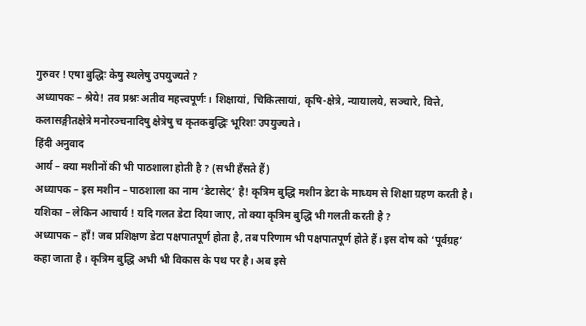गुरुवर ! एषा बुद्धिः केषु स्थलेषु उपयुज्यते ?
अध्यापकः – श्रेये! तव प्रश्नः अतीव महत्त्वपूर्णः। शिक्षायां, चिकित्सायां, कृषि-क्षेत्रे, न्यायालये, सञ्चारे, वित्ते, कलासङ्गीतक्षेत्रे मनोरञ्चनादिषु क्षेत्रेषु च कृतकबुद्धिः भूरिशः उपयुज्यते ।
हिंदी अनुवाद
आर्य – क्या मशीनों की भी पाठशाला होती है ? (सभी हँसते हैं)
अध्यापक – इस मशीन – पाठशाला का नाम ‘डेटासेट्’ है! कृत्रिम बुद्धि मशीन डेटा के माध्यम से शिक्षा ग्रहण करती है।
यशिका – लेकिन आचार्य ! यदि गलत डेटा दिया जाए, तो क्या कृत्रिम बुद्धि भी गलती करती है ?
अध्यापक – हाँ! जब प्रशिक्षण डेटा पक्षपातपूर्ण होता है, तब परिणाम भी पक्षपातपूर्ण होते हैं। इस दोष को ‘पूर्वग्रह’ कहा जाता है । कृत्रिम बुद्धि अभी भी विकास के पथ पर है। अब इसे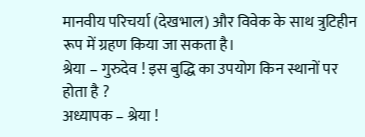मानवीय परिचर्या (देखभाल) और विवेक के साथ त्रुटिहीन रूप में ग्रहण किया जा सकता है।
श्रेया – गुरुदेव ! इस बुद्धि का उपयोग किन स्थानों पर होता है ?
अध्यापक – श्रेया !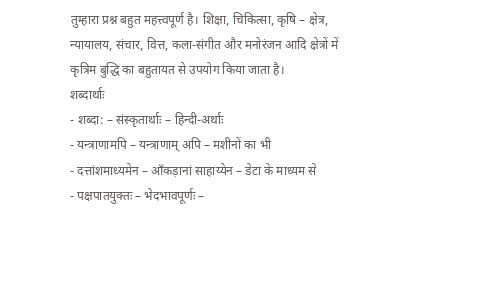तुम्हारा प्रश्न बहुत महत्त्वपूर्ण है। शिक्षा, चिकित्सा, कृषि – क्षेत्र, न्यायालय, संचार, वित्त, कला-संगीत और मनोरंजन आदि क्षेत्रों में कृत्रिम बुद्धि का बहुतायत से उपयोग किया जाता है।
शब्दार्थाः
- शब्दा: – संस्कृतार्थाः – हिन्दी-अर्थाः
- यन्त्राणामपि – यन्त्राणाम् अपि – मशीनों का भी
- दत्तांशमाध्यमेन – आँकड़ानां साहाय्येन – डेटा के माध्यम से
- पक्षपातयुक्तः – भेदभावपूर्णः –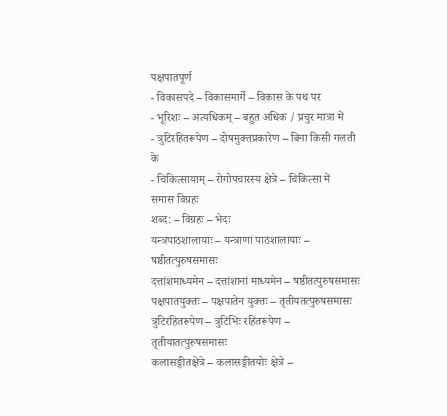पक्षपातपूर्ण
- विकासपदे – विकासमार्गे – विकास के पथ पर
- भूरिशः – अत्यधिकम् – बहुत अधिक / प्रचुर मात्रा में
- त्रुटिरहितरूपेण – दोषमुक्तप्रकारेण – बिना किसी गलती के
- चिकित्सायाम् – रोगोपचारस्य क्षेत्रे – चिकित्सा में
समास विग्रहः
शब्द: – विग्रहः – भेदः
यन्त्रपाठशालायाः – यन्त्राणां पाठशालायाः – षष्ठीतत्पुरुषसमासः
दत्तांशमाध्यमेन – दत्तांशानां माध्यमेन – षष्ठीतत्पुरुषसमासः
पक्षपातयुक्तः – पक्षपातेन युक्तः – तृतीयतत्पुरुषसमासः
त्रुटिरहितरूपेण – त्रुटिभिः रहितरूपेण – तृतीयातत्पुरुषसमासः
कलासङ्गीतक्षेत्रे – कलासङ्गीतयोः क्षेत्रे –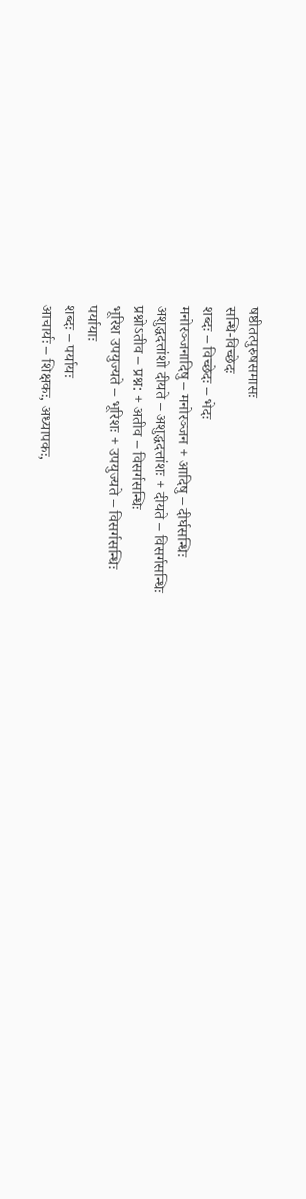षष्ठीतत्पुरुषसमासः
सन्धि-विच्छेदः
शब्दः – विच्छेदः – भेदः
मनोरञ्जनादिषु – मनोरञ्जन + आदिषु – दीर्घसन्धिः
अशुद्धदत्तांशो दीयते – अशुद्धदत्तांशः + दीयते – विसर्गसन्धिः
प्रश्नोऽतीव – प्रश्न: + अतीव – विसर्गसन्धिः
भूरिश उपयुज्यते – भूरिशः + उपयुज्यते – विसर्गसन्धिः
पर्यायाः
शब्दः – पर्यायः
आचार्यः – शिक्षकः, अध्यापकः,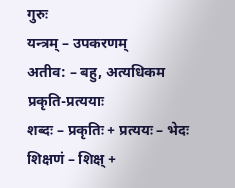गुरुः
यन्त्रम् – उपकरणम्
अतीव: – बहु, अत्यधिकम
प्रकृति-प्रत्ययाः
शब्दः – प्रकृतिः + प्रत्ययः – भेदः
शिक्षणं – शिक्ष् +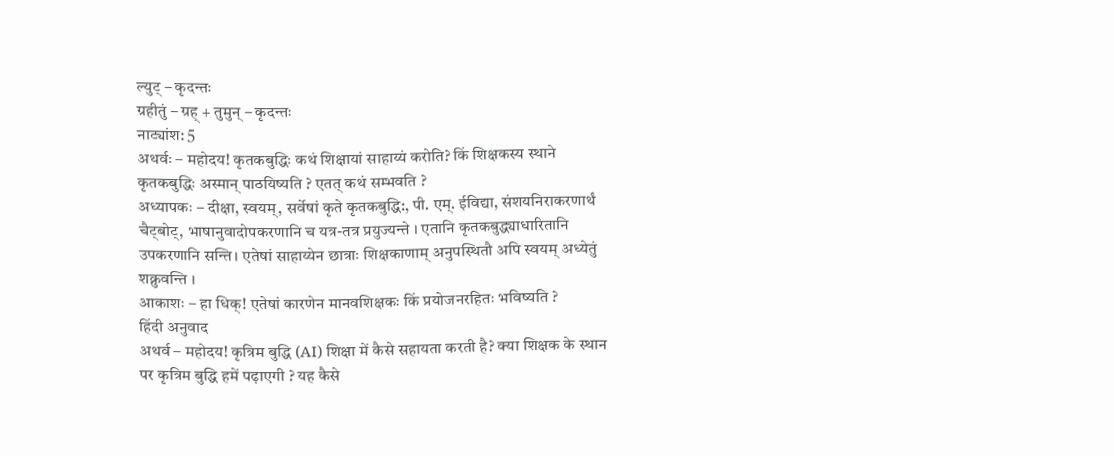ल्युट् – कृदन्तः
ग्रहीतुं – ग्रह् + तुमुन् – कृदन्तः
नाट्यांश: 5
अथर्वः – महोदय! कृतकबुद्धिः कथं शिक्षायां साहाय्यं करोति? किं शिक्षकस्य स्थाने कृतकबुद्धिः अस्मान् पाठयिष्यति ? एतत् कथं सम्भवति ?
अध्यापकः – दीक्षा, स्वयम्, सर्वेषां कृते कृतकबुद्धि:, पी. एम्. ईविद्या, संशयनिराकरणार्थं चैट्बोट्, भाषानुवादोपकरणानि च यत्र-तत्र प्रयुज्यन्ते । एतानि कृतकबुद्ध्याधारितानि उपकरणानि सन्ति। एतेषां साहाय्येन छात्राः शिक्षकाणाम् अनुपस्थितौ अपि स्वयम् अध्येतुं शक्नुवन्ति ।
आकाशः – हा धिक्! एतेषां कारणेन मानवशिक्षकः किं प्रयोजनरहितः भविष्यति ?
हिंदी अनुवाद
अथर्व – महोदय! कृत्रिम बुद्धि (AI) शिक्षा में कैसे सहायता करती है? क्या शिक्षक के स्थान पर कृत्रिम बुद्धि हमें पढ़ाएगी ? यह कैसे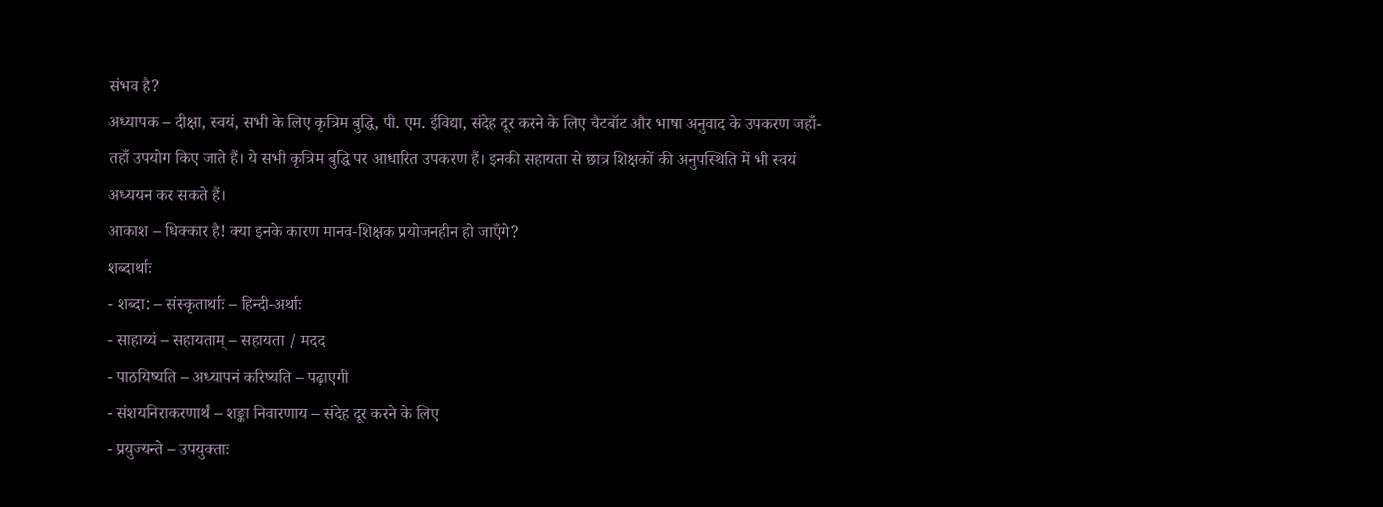संभव है?
अध्यापक – दीक्षा, स्वयं, सभी के लिए कृत्रिम बुद्धि, पी. एम. ईविद्या, संदेह दूर करने के लिए चैटबॉट और भाषा अनुवाद के उपकरण जहाँ-तहाँ उपयोग किए जाते हैं। ये सभी कृत्रिम बुद्धि पर आधारित उपकरण हैं। इनकी सहायता से छात्र शिक्षकों की अनुपस्थिति में भी स्वयं अध्ययन कर सकते हैं।
आकाश – धिक्कार है! क्या इनके कारण मानव-शिक्षक प्रयोजनहीन हो जाएँगे?
शब्दार्थाः
- शब्दा: – संस्कृतार्थाः – हिन्दी-अर्थाः
- साहाय्यं – सहायताम् – सहायता / मदद
- पाठयिष्यति – अध्यापनं करिष्यति – पढ़ाएगी
- संशयनिराकरणार्थं – शङ्का निवारणाय – संदेह दूर करने के लिए
- प्रयुज्यन्ते – उपयुक्ताः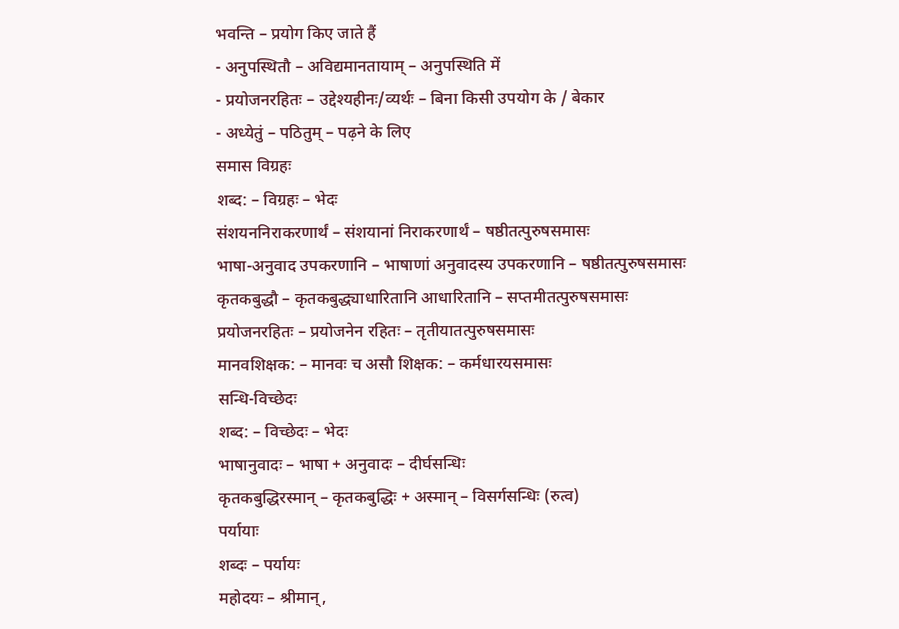भवन्ति – प्रयोग किए जाते हैं
- अनुपस्थितौ – अविद्यमानतायाम् – अनुपस्थिति में
- प्रयोजनरहितः – उद्देश्यहीनः/व्यर्थः – बिना किसी उपयोग के / बेकार
- अध्येतुं – पठितुम् – पढ़ने के लिए
समास विग्रहः
शब्द: – विग्रहः – भेदः
संशयननिराकरणार्थं – संशयानां निराकरणार्थं – षष्ठीतत्पुरुषसमासः
भाषा-अनुवाद उपकरणानि – भाषाणां अनुवादस्य उपकरणानि – षष्ठीतत्पुरुषसमासः
कृतकबुद्धौ – कृतकबुद्ध्याधारितानि आधारितानि – सप्तमीतत्पुरुषसमासः
प्रयोजनरहितः – प्रयोजनेन रहितः – तृतीयातत्पुरुषसमासः
मानवशिक्षक: – मानवः च असौ शिक्षक: – कर्मधारयसमासः
सन्धि-विच्छेदः
शब्द: – विच्छेदः – भेदः
भाषानुवादः – भाषा + अनुवादः – दीर्घसन्धिः
कृतकबुद्धिरस्मान् – कृतकबुद्धिः + अस्मान् – विसर्गसन्धिः (रुत्व)
पर्यायाः
शब्दः – पर्यायः
महोदयः – श्रीमान्,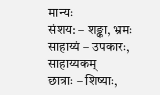मान्यः
संशय: – शङ्का, भ्रमः
साहाय्यं – उपकारः, साहाय्यकम्
छात्राः – शिष्याः,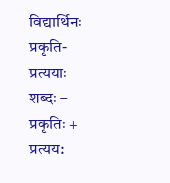विद्यार्थिनः
प्रकृति-प्रत्ययाः
शब्दः – प्रकृतिः + प्रत्यय: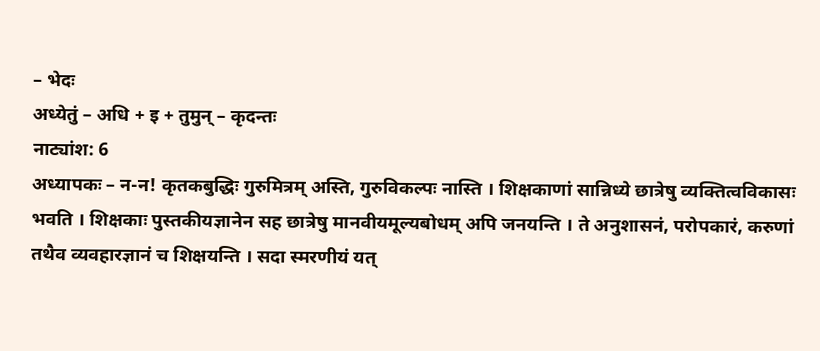– भेदः
अध्येतुं – अधि + इ + तुमुन् – कृदन्तः
नाट्यांश: 6
अध्यापकः – न-न! कृतकबुद्धिः गुरुमित्रम् अस्ति, गुरुविकल्पः नास्ति । शिक्षकाणां सान्निध्ये छात्रेषु व्यक्तित्वविकासः भवति । शिक्षकाः पुस्तकीयज्ञानेन सह छात्रेषु मानवीयमूल्यबोधम् अपि जनयन्ति । ते अनुशासनं, परोपकारं, करुणां तथैव व्यवहारज्ञानं च शिक्षयन्ति । सदा स्मरणीयं यत्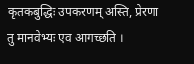कृतकबुद्धिः उपकरणम् अस्ति, प्रेरणा तु मानवेभ्यः एव आगच्छति ।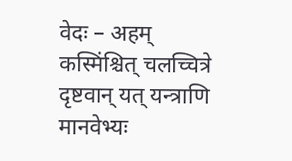वेदः – अहम् कस्मिंश्चित् चलच्चित्रे दृष्टवान् यत् यन्त्राणि मानवेभ्यः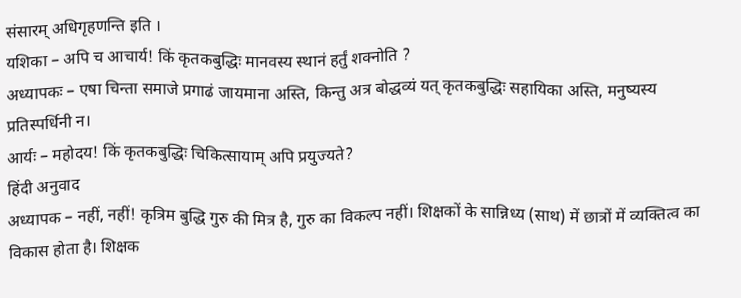संसारम् अधिगृहणन्ति इति ।
यशिका – अपि च आचार्य! किं कृतकबुद्धिः मानवस्य स्थानं हर्तुं शक्नोति ?
अध्यापकः – एषा चिन्ता समाजे प्रगाढं जायमाना अस्ति, किन्तु अत्र बोद्धव्यं यत् कृतकबुद्धिः सहायिका अस्ति, मनुष्यस्य प्रतिस्पर्धिनी न।
आर्यः – महोदय! किं कृतकबुद्धिः चिकित्सायाम् अपि प्रयुज्यते?
हिंदी अनुवाद
अध्यापक – नहीं, नहीं! कृत्रिम बुद्धि गुरु की मित्र है, गुरु का विकल्प नहीं। शिक्षकों के सान्निध्य (साथ) में छात्रों में व्यक्तित्व का विकास होता है। शिक्षक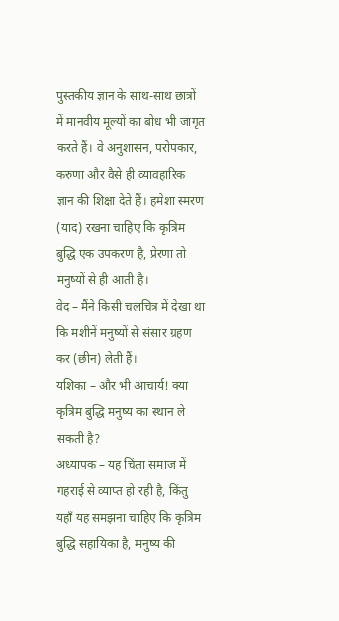पुस्तकीय ज्ञान के साथ-साथ छात्रों में मानवीय मूल्यों का बोध भी जागृत करते हैं। वे अनुशासन, परोपकार, करुणा और वैसे ही व्यावहारिक ज्ञान की शिक्षा देते हैं। हमेशा स्मरण (याद) रखना चाहिए कि कृत्रिम बुद्धि एक उपकरण है, प्रेरणा तो मनुष्यों से ही आती है।
वेद – मैंने किसी चलचित्र में देखा था कि मशीनें मनुष्यों से संसार ग्रहण कर (छीन) लेती हैं।
यशिका – और भी आचार्य! क्या कृत्रिम बुद्धि मनुष्य का स्थान ले सकती है?
अध्यापक – यह चिंता समाज में गहराई से व्याप्त हो रही है, किंतु यहाँ यह समझना चाहिए कि कृत्रिम बुद्धि सहायिका है, मनुष्य की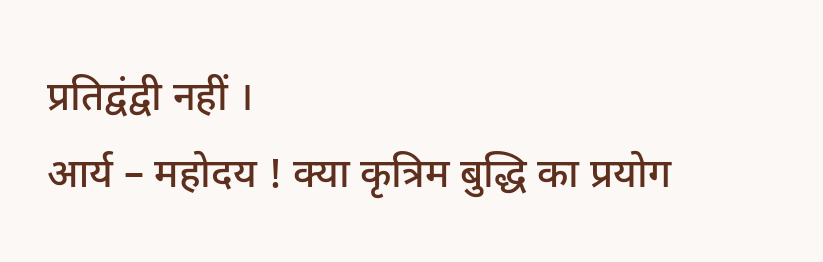प्रतिद्वंद्वी नहीं ।
आर्य – महोदय ! क्या कृत्रिम बुद्धि का प्रयोग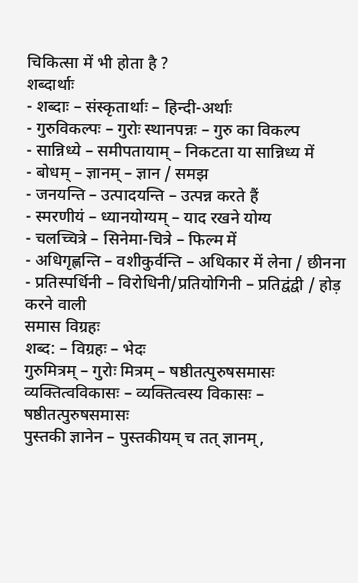चिकित्सा में भी होता है ?
शब्दार्थाः
- शब्दाः – संस्कृतार्थाः – हिन्दी-अर्थाः
- गुरुविकल्पः – गुरोः स्थानपन्नः – गुरु का विकल्प
- सान्निध्ये – समीपतायाम् – निकटता या सान्निध्य में
- बोधम् – ज्ञानम् – ज्ञान / समझ
- जनयन्ति – उत्पादयन्ति – उत्पन्न करते हैं
- स्मरणीयं – ध्यानयोग्यम् – याद रखने योग्य
- चलच्चित्रे – सिनेमा-चित्रे – फिल्म में
- अधिगृह्णन्ति – वशीकुर्वन्ति – अधिकार में लेना / छीनना
- प्रतिस्पर्धिनी – विरोधिनी/प्रतियोगिनी – प्रतिद्वंद्वी / होड़ करने वाली
समास विग्रहः
शब्द: – विग्रहः – भेदः
गुरुमित्रम् – गुरोः मित्रम् – षष्ठीतत्पुरुषसमासः
व्यक्तित्वविकासः – व्यक्तित्वस्य विकासः – षष्ठीतत्पुरुषसमासः
पुस्तकी ज्ञानेन – पुस्तकीयम् च तत् ज्ञानम्,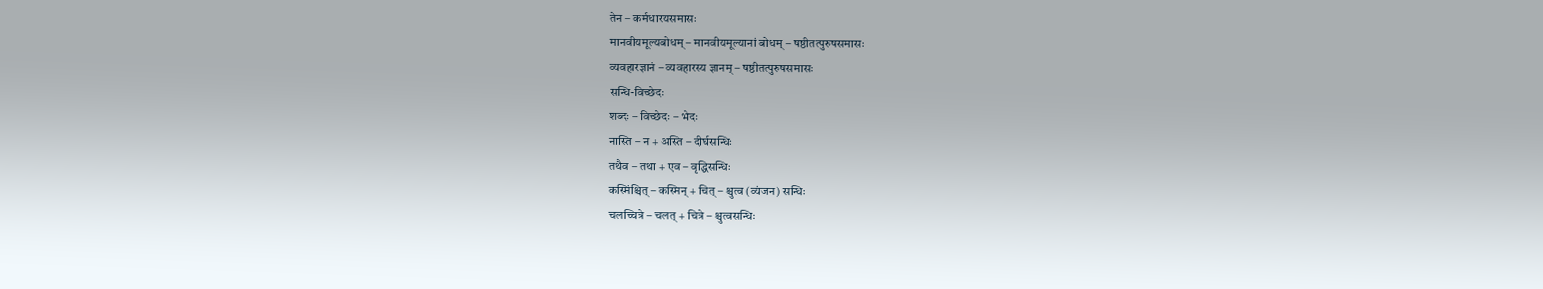तेन – कर्मधारयसमासः
मानवीयमूल्यबोधम् – मानवीयमूल्यानां बोधम् – षष्ठीतत्पुरुषसमासः
व्यवहारज्ञानं – व्यवहारस्य ज्ञानम् – षष्ठीतत्पुरुषसमासः
सन्धि-विच्छेदः
शब्दः – विच्छेदः – भेदः
नास्ति – न + अस्ति – दीर्घसन्धिः
तथैव – तथा + एव – वृद्धिसन्धिः
कस्मिंश्चित् – कस्मिन् + चित् – श्चुत्व (व्यंजन) सन्धिः
चलच्चित्रे – चलत् + चित्रे – श्चुत्वसन्धिः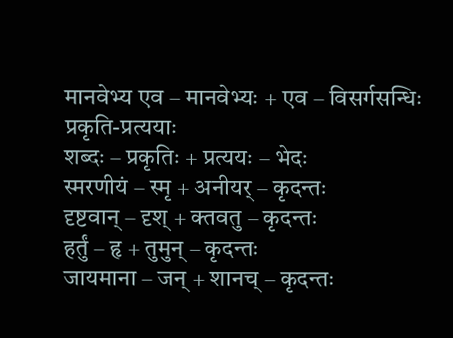मानवेभ्य एव – मानवेभ्यः + एव – विसर्गसन्धिः
प्रकृति-प्रत्ययाः
शब्दः – प्रकृतिः + प्रत्ययः – भेदः
स्मरणीयं – स्मृ + अनीयर् – कृदन्तः
दृष्टवान् – दृश् + क्तवतु – कृदन्तः
हर्तुं – हृ + तुमुन् – कृदन्तः
जायमाना – जन् + शानच् – कृदन्तः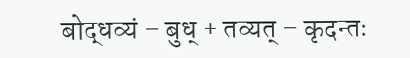बोद्धव्यं – बुध् + तव्यत् – कृदन्तः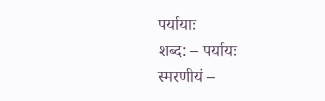पर्यायाः
शब्द: – पर्यायः
स्मरणीयं –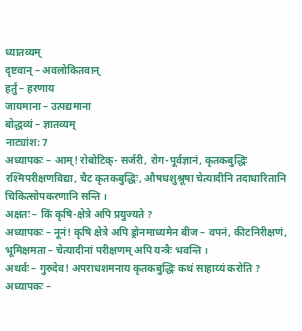ध्यातव्यम्
दृष्टवान् – अवलोकितवान्
हर्तुं – हरणाय
जायमाना – उत्पद्यमाना
बोद्धव्यं – ज्ञातव्यम्
नाट्यांश: 7
अध्यापकः – आम्! रोबोटिक्- सर्जरी, रोग-पूर्वज्ञानं, कृतकबुद्धिः रश्मिपरीक्षणविद्या, चैट कृतकबुद्धिः, औषधशुश्रूषा चेत्यादीनि तदाधारितानि चिकित्सोपकरणानि सन्ति ।
अक्षतः – किं कृषि-क्षेत्रे अपि प्रयुज्यते ?
अध्यापकः – नूनं! कृषि क्षेत्रे अपि ड्रोनमाध्यमेन बीज – वपनं, कीटनिरीक्षणं, भूमिक्षमता – चेत्यादीनां परीक्षणम् अपि यन्त्रैः भवन्ति ।
अथर्वः – गुरुदेव! अपराधशमनाय कृतकबुद्धिः कथं साहाय्यं करोति ?
अध्यापकः –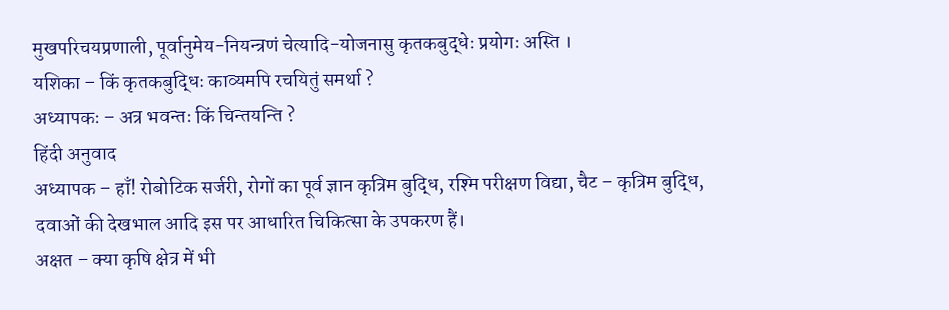मुखपरिचयप्रणाली, पूर्वानुमेय-नियन्त्रणं चेत्यादि-योजनासु कृतकबुद्धेः प्रयोगः अस्ति ।
यशिका – किं कृतकबुद्धिः काव्यमपि रचयितुं समर्था ?
अध्यापकः – अत्र भवन्तः किं चिन्तयन्ति ?
हिंदी अनुवाद
अध्यापक – हाँ! रोबोटिक सर्जरी, रोगों का पूर्व ज्ञान कृत्रिम बुद्धि, रश्मि परीक्षण विद्या, चैट – कृत्रिम बुद्धि, दवाओं की देखभाल आदि इस पर आधारित चिकित्सा के उपकरण हैं।
अक्षत – क्या कृषि क्षेत्र में भी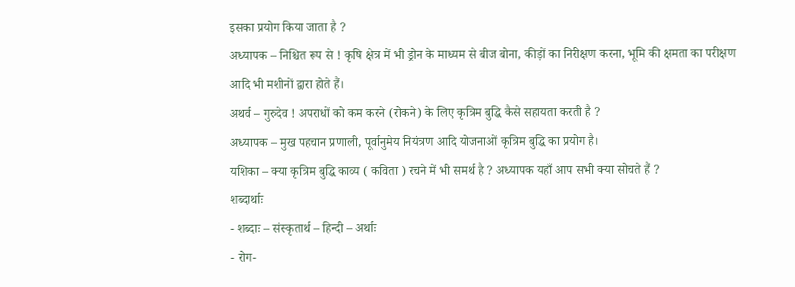इसका प्रयोग किया जाता है ?
अध्यापक – निश्चित रूप से ! कृषि क्षेत्र में भी ड्रोन के माध्यम से बीज बोना, कीड़ों का निरीक्षण करना, भूमि की क्षमता का परीक्षण आदि भी मशीनों द्वारा होते हैं।
अथर्व – गुरुदेव ! अपराधों को कम करने (रोकने) के लिए कृत्रिम बुद्धि कैसे सहायता करती है ?
अध्यापक – मुख पहचान प्रणाली, पूर्वानुमेय नियंत्रण आदि योजनाओं कृत्रिम बुद्धि का प्रयोग है।
यशिका – क्या कृत्रिम बुद्धि काव्य ( कविता ) रचने में भी समर्थ है ? अध्यापक यहाँ आप सभी क्या सोचते हैं ?
शब्दार्थाः
- शब्दाः – संस्कृतार्थ – हिन्दी – अर्थाः
- रोग-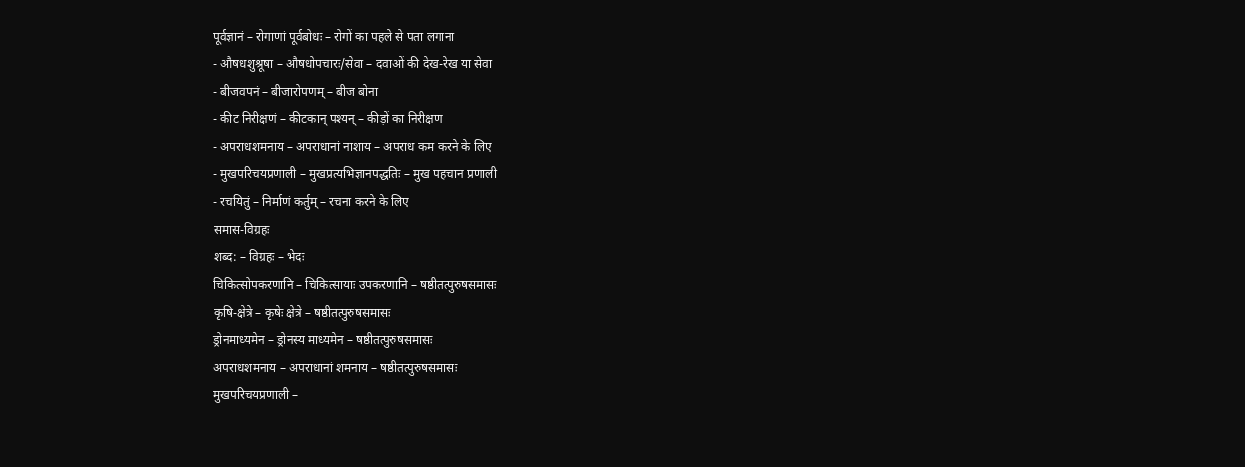पूर्वज्ञानं – रोगाणां पूर्वबोधः – रोगों का पहले से पता लगाना
- औषधशुश्रूषा – औषधोपचारः/सेवा – दवाओं की देख-रेख या सेवा
- बीजवपनं – बीजारोपणम् – बीज बोना
- कीट निरीक्षणं – कीटकान् पश्यन् – कीड़ों का निरीक्षण
- अपराधशमनाय – अपराधानां नाशाय – अपराध कम करने के लिए
- मुखपरिचयप्रणाली – मुखप्रत्यभिज्ञानपद्धतिः – मुख पहचान प्रणाली
- रचयितुं – निर्माणं कर्तुम् – रचना करने के लिए
समास-विग्रहः
शब्द: – विग्रहः – भेदः
चिकित्सोपकरणानि – चिकित्सायाः उपकरणानि – षष्ठीतत्पुरुषसमासः
कृषि-क्षेत्रे – कृषेः क्षेत्रे – षष्ठीतत्पुरुषसमासः
ड्रोनमाध्यमेन – ड्रोनस्य माध्यमेन – षष्ठीतत्पुरुषसमासः
अपराधशमनाय – अपराधानां शमनाय – षष्ठीतत्पुरुषसमासः
मुखपरिचयप्रणाली –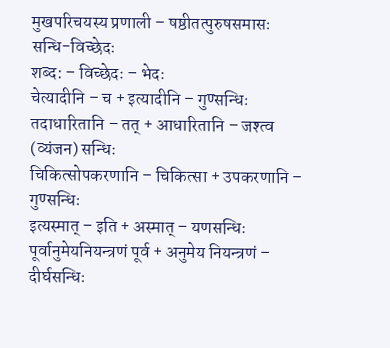मुखपरिचयस्य प्रणाली – षष्ठीतत्पुरुषसमासः
सन्धि-विच्छेदः
शब्द: – विच्छेदः – भेदः
चेत्यादीनि – च + इत्यादीनि – गुण्सन्धिः
तदाधारितानि – तत् + आधारितानि – जश्त्व (व्यंजन) सन्धिः
चिकित्सोपकरणानि – चिकित्सा + उपकरणानि – गुण्सन्धिः
इत्यस्मात् – इति + अस्मात् – यणसन्धिः
पूर्वानुमेयनियन्त्रणं पूर्व + अनुमेय नियन्त्रणं – दीर्घसन्धिः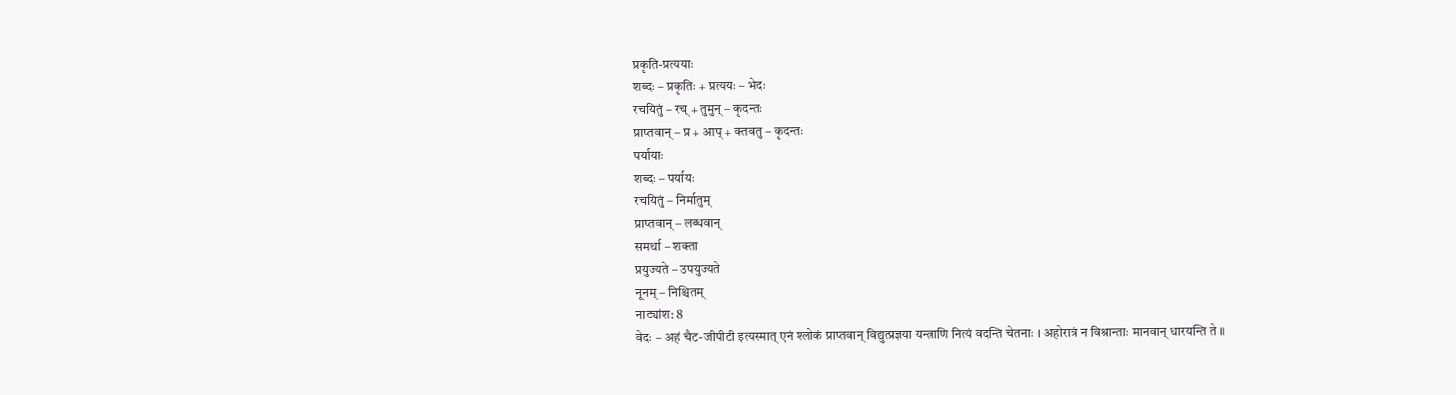प्रकृति-प्रत्ययाः
शब्दः – प्रकृतिः + प्रत्ययः – भेदः
रचयितुं – रच् + तुमुन् – कृदन्तः
प्राप्तवान् – प्र + आप् + क्तवतु – कृदन्तः
पर्यायाः
शब्दः – पर्यायः
रचयितुं – निर्मातुम्
प्राप्तवान् – लब्धवान्
समर्था – शक्ता
प्रयुज्यते – उपयुज्यते
नूनम् – निश्चितम्
नाट्यांश: 8
वेदः – अहं चैट-जीपीटी इत्यस्मात् एनं श्लोकं प्राप्तवान् विद्युत्प्रज्ञया यन्त्राणि नित्यं वदन्ति चेतनाः । अहोरात्रं न विश्रान्ताः मानवान् धारयन्ति ते ॥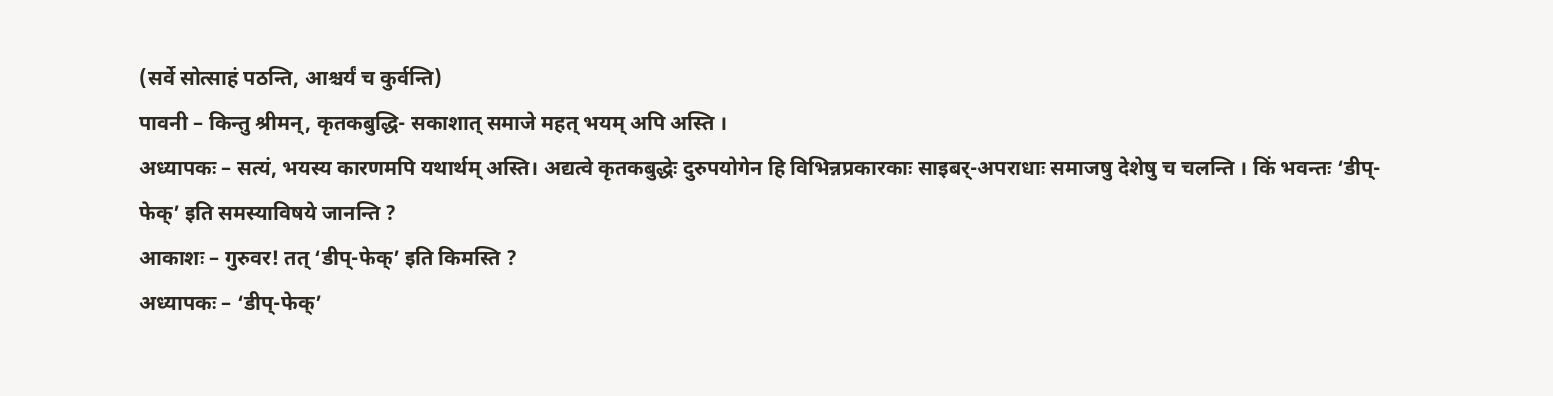(सर्वे सोत्साहं पठन्ति, आश्चर्यं च कुर्वन्ति)
पावनी – किन्तु श्रीमन्, कृतकबुद्धि- सकाशात् समाजे महत् भयम् अपि अस्ति ।
अध्यापकः – सत्यं, भयस्य कारणमपि यथार्थम् अस्ति। अद्यत्वे कृतकबुद्धेः दुरुपयोगेन हि विभिन्नप्रकारकाः साइबर्-अपराधाः समाजषु देशेषु च चलन्ति । किं भवन्तः ‘डीप्-फेक्’ इति समस्याविषये जानन्ति ?
आकाशः – गुरुवर! तत् ‘डीप्-फेक्’ इति किमस्ति ?
अध्यापकः – ‘डीप्-फेक्’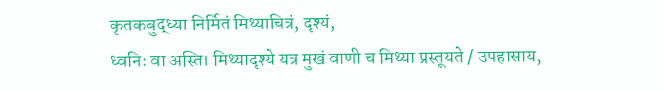कृतकबुद्ध्या निर्मितं मिथ्याचित्रं, दृश्यं,
ध्वनिः वा अस्ति। मिथ्यादृश्ये यत्र मुखं वाणी च मिथ्या प्रस्तूयते / उपहासाय,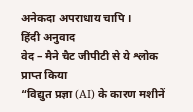अनेकदा अपराधाय चापि ।
हिंदी अनुवाद
वेद – मैने चैट जीपीटी से ये श्लोक प्राप्त किया
“विद्युत प्रज्ञा (AI) के कारण मशीनें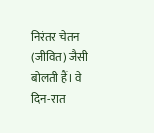निरंतर चेतन (जीवित) जैसी बोलती हैं। वे दिन-रात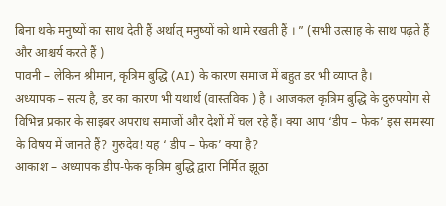बिना थके मनुष्यों का साथ देती हैं अर्थात् मनुष्यों को थामे रखती हैं । ” (सभी उत्साह के साथ पढ़ते हैं और आश्चर्य करते हैं )
पावनी – लेकिन श्रीमान, कृत्रिम बुद्धि (AI) के कारण समाज में बहुत डर भी व्याप्त है।
अध्यापक – सत्य है, डर का कारण भी यथार्थ (वास्तविक ) है । आजकल कृत्रिम बुद्धि के दुरुपयोग से विभिन्न प्रकार के साइबर अपराध समाजों और देशों में चल रहे हैं। क्या आप ‘डीप – फेक’ इस समस्या के विषय में जानते हैं? गुरुदेव! यह ‘ डीप – फेक’ क्या है?
आकाश – अध्यापक डीप-फेक कृत्रिम बुद्धि द्वारा निर्मित झूठा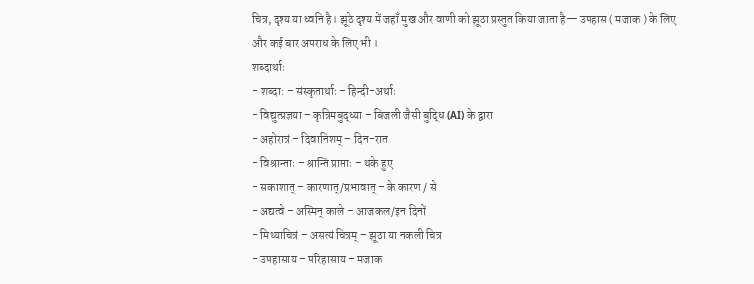चित्र, दृश्य या ध्वनि है। झूठे दृश्य में जहाँ मुख और वाणी को झूठा प्रस्तुत किया जाता है— उपहास ( मजाक ) के लिए और कई बार अपराध के लिए भी ।
शब्दार्थाः
- शब्दा: – संस्कृतार्थाः – हिन्दी-अर्थाः
- विद्युत्प्रज्ञया – कृत्रिमबुद्ध्या – बिजली जैसी बुद्धि (AI) के द्वारा
- अहोरात्रं – दिवानिशम् – दिन-रात
- विश्रान्ताः – श्रान्तिं प्राप्ताः – थके हुए
- सकाशात् – कारणात्/प्रभावात् – के कारण / से
- अद्यत्वे – अस्मिन् काले – आजकल/इन दिनों
- मिथ्याचित्रं – असत्यं चित्रम् – झूठा या नकली चित्र
- उपहासाय – परिहासाय – मजाक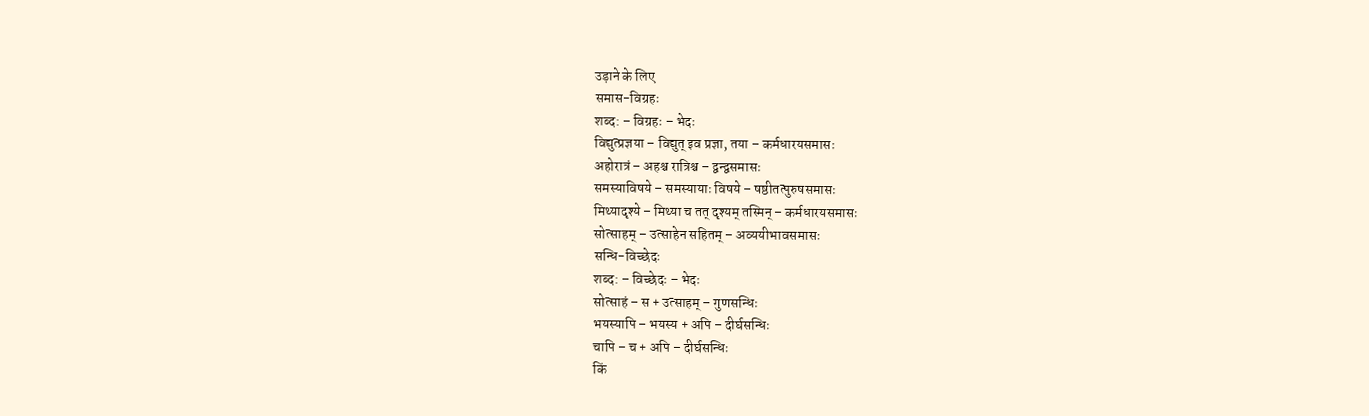उड़ाने के लिए
समास-विग्रहः
शब्द: – विग्रहः – भेदः
विद्युत्प्रज्ञया – विद्युत् इव प्रज्ञा, तया – कर्मधारयसमासः
अहोरात्रं – अहश्च रात्रिश्च – द्वन्द्वसमासः
समस्याविषये – समस्यायाः विषये – षष्ठीतत्पुरुषसमासः
मिथ्यादृश्ये – मिथ्या च तत् दृश्यम् तस्मिन् – कर्मधारयसमासः
सोत्साहम् – उत्साहेन सहितम् – अव्ययीभावसमासः
सन्धि-विच्छेदः
शब्द: – विच्छेदः – भेदः
सोत्साहं – स + उत्साहम् – गुणसन्धिः
भयस्यापि – भयस्य + अपि – दीर्घसन्धिः
चापि – च + अपि – दीर्घसन्धिः
किं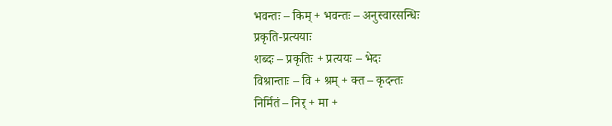भवन्तः – किम् + भवन्तः – अनुस्वारसन्धिः
प्रकृति-प्रत्ययाः
शब्दः – प्रकृतिः + प्रत्ययः – भेदः
विश्रान्ताः – वि + श्रम् + क्त – कृदन्तः
निर्मितं – निर् + मा +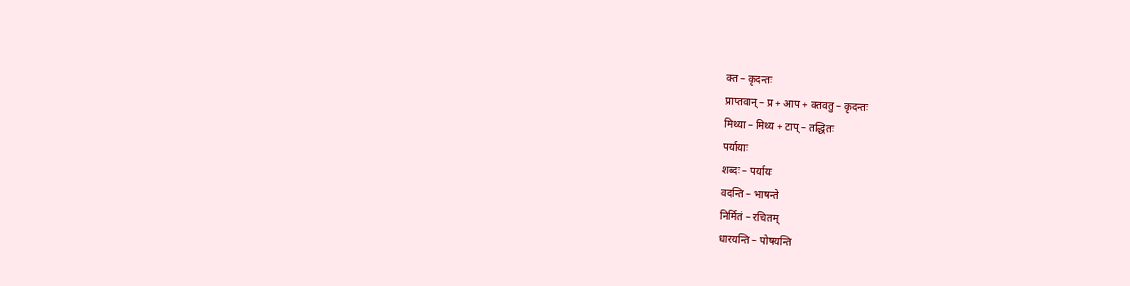क्त – कृदन्तः
प्राप्तवान् – प्र + आप + क्तवतु – कृदन्तः
मिथ्या – मिथ्य + टाप् – तद्धितः
पर्यायाः
शब्दः – पर्यायः
वदन्ति – भाषन्ते
निर्मितं – रचितम्
धारयन्ति – पोषयन्ति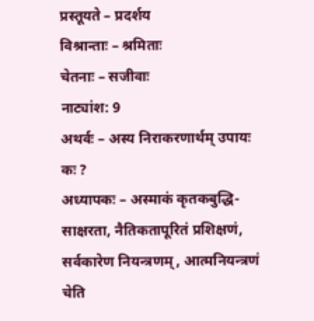प्रस्तूयते – प्रदर्शय
विश्रान्ताः – श्रमिताः
चेतनाः – सजीवाः
नाट्यांश: 9
अथर्वः – अस्य निराकरणार्थम् उपायः कः ?
अध्यापकः – अस्माकं कृतकबुद्धि-साक्षरता, नैतिकतापूरितं प्रशिक्षणं, सर्वकारेण नियन्त्रणम्, आत्मनियन्त्रणं चेति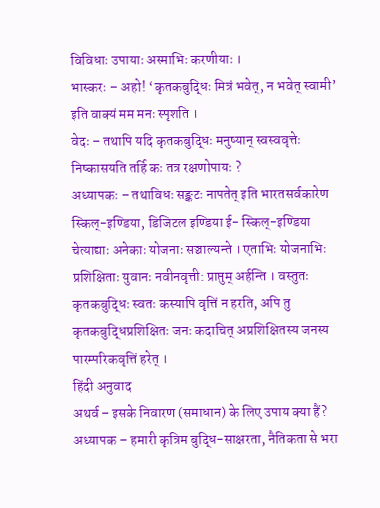विविधाः उपायाः अस्माभिः करणीयाः ।
भास्करः – अहो! ‘कृतकबुद्धिः मित्रं भवेत्, न भवेत् स्वामी’ इति वाक्यं मम मनः स्पृशति ।
वेदः – तथापि यदि कृतकबुद्धिः मनुष्यान् स्वस्ववृत्तेः निष्कासयति तर्हि कः तत्र रक्षणोपायः ?
अध्यापकः – तथाविधः सङ्कटः नापतेत् इति भारतसर्वकारेण स्किल्-इण्डिया, डिजिटल इण्डिया ई- स्किल्-इण्डिया चेत्याद्याः अनेकाः योजनाः सञ्चाल्यन्ते । एताभिः योजनाभिः प्रशिक्षिताः युवानः नवीनवृत्ती: प्राप्तुम् अर्हन्ति । वस्तुतः कृतकबुद्धिः स्वतः कस्यापि वृत्तिं न हरति, अपि तु कृतकबुद्धिप्रशिक्षितः जनः कदाचित् अप्रशिक्षितस्य जनस्य पारम्परिकवृत्तिं हरेत् ।
हिंदी अनुवाद
अथर्व – इसके निवारण (समाधान) के लिए उपाय क्या हैं?
अध्यापक – हमारी कृत्रिम बुद्धि-साक्षरता, नैतिकता से भरा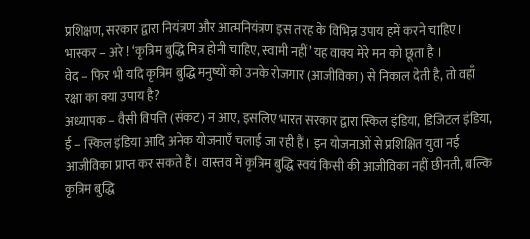प्रशिक्षण, सरकार द्वारा नियंत्रण और आत्मनियंत्रण इस तरह के विभिन्न उपाय हमें करने चाहिए।
भास्कर – अरे ! ‘कृत्रिम बुद्धि मित्र होनी चाहिए, स्वामी नहीं’ यह वाक्य मेरे मन को छूता है ।
वेद – फिर भी यदि कृत्रिम बुद्धि मनुष्यों को उनके रोजगार (आजीविका) से निकाल देती है, तो वहाँ रक्षा का क्या उपाय है?
अध्यापक – वैसी विपत्ति (संकट) न आए, इसलिए भारत सरकार द्वारा स्किल इंडिया, डिजिटल इंडिया, ई – स्किल इंडिया आदि अनेक योजनाएँ चलाई जा रही हैं। इन योजनाओं से प्रशिक्षित युवा नई आजीविका प्राप्त कर सकते हैं। वास्तव में कृत्रिम बुद्धि स्वयं किसी की आजीविका नहीं छीनती, बल्कि कृत्रिम बुद्धि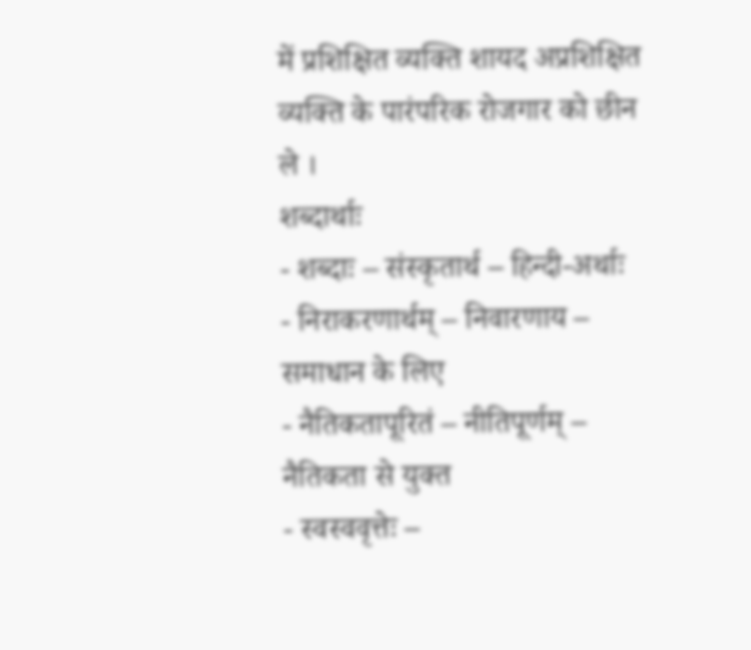में प्रशिक्षित व्यक्ति शायद अप्रशिक्षित व्यक्ति के पारंपरिक रोजगार को छीन ले ।
शब्दार्थाः
- शब्दाः – संस्कृतार्थ – हिन्दी-अर्थाः
- निराकरणार्थम् – निवारणाय – समाधान के लिए
- नैतिकतापूरितं – नीतिपूर्णम् – नैतिकता से युक्त
- स्वस्ववृत्तेः –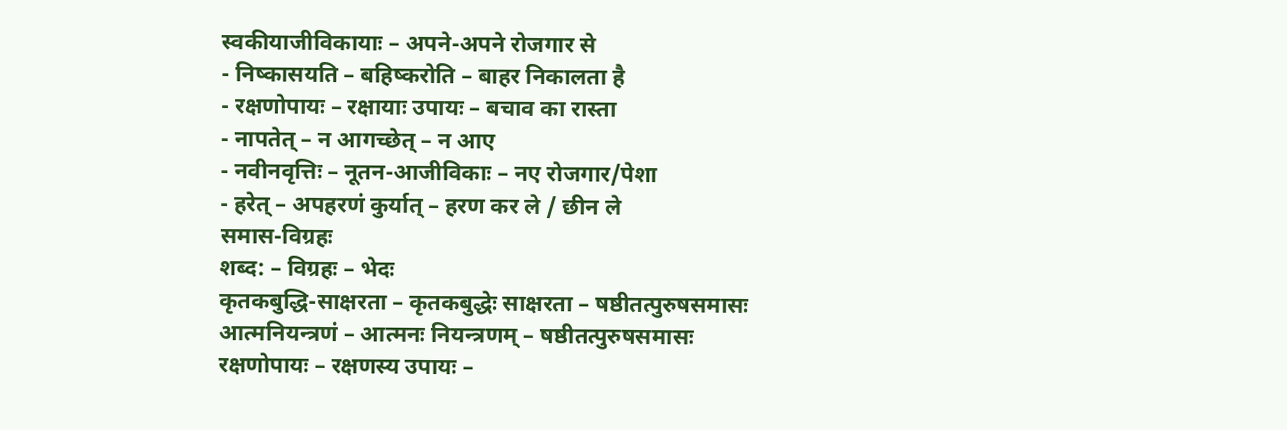स्वकीयाजीविकायाः – अपने-अपने रोजगार से
- निष्कासयति – बहिष्करोति – बाहर निकालता है
- रक्षणोपायः – रक्षायाः उपायः – बचाव का रास्ता
- नापतेत् – न आगच्छेत् – न आए
- नवीनवृत्तिः – नूतन-आजीविकाः – नए रोजगार/पेशा
- हरेत् – अपहरणं कुर्यात् – हरण कर ले / छीन ले
समास-विग्रहः
शब्द: – विग्रहः – भेदः
कृतकबुद्धि-साक्षरता – कृतकबुद्धेः साक्षरता – षष्ठीतत्पुरुषसमासः
आत्मनियन्त्रणं – आत्मनः नियन्त्रणम् – षष्ठीतत्पुरुषसमासः
रक्षणोपायः – रक्षणस्य उपायः –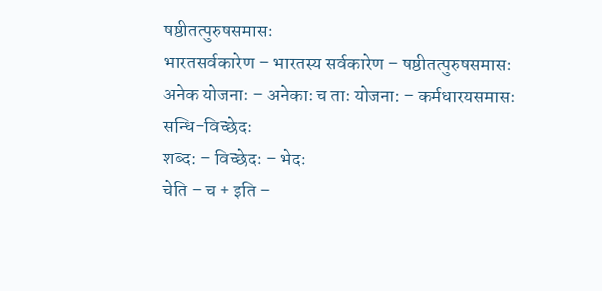षष्ठीतत्पुरुषसमासः
भारतसर्वकारेण – भारतस्य सर्वकारेण – षष्ठीतत्पुरुषसमासः
अनेक योजनाः – अनेकाः च ताः योजना: – कर्मधारयसमासः
सन्धि-विच्छेदः
शब्द: – विच्छेदः – भेदः
चेति – च + इति –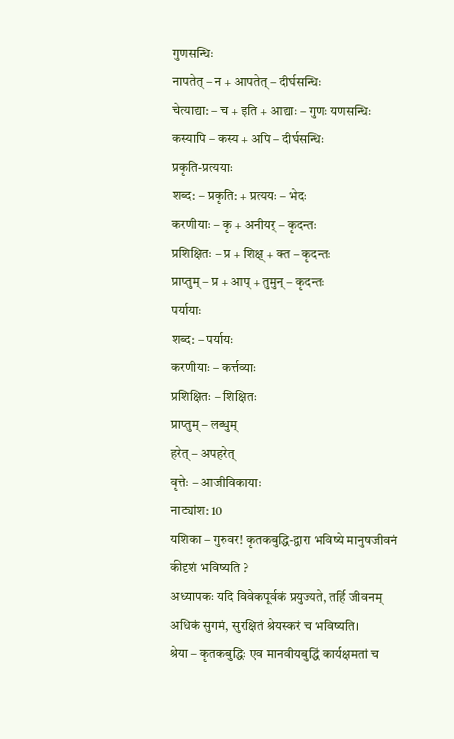गुणसन्धिः
नापतेत् – न + आपतेत् – दीर्घसन्धिः
चेत्याद्या: – च + इति + आद्याः – गुणः यणसन्धिः
कस्यापि – कस्य + अपि – दीर्घसन्धिः
प्रकृति-प्रत्ययाः
शब्द: – प्रकृति: + प्रत्ययः – भेदः
करणीयाः – कृ + अनीयर् – कृदन्तः
प्रशिक्षितः – प्र + शिक्ष् + क्त – कृदन्तः
प्राप्तुम् – प्र + आप् + तुमुन् – कृदन्तः
पर्यायाः
शब्द: – पर्यायः
करणीयाः – कर्त्तव्याः
प्रशिक्षितः – शिक्षितः
प्राप्तुम् – लब्धुम्
हरेत् – अपहरेत्
वृत्तेः – आजीविकायाः
नाट्यांश: 10
यशिका – गुरुवर! कृतकबुद्धि-द्वारा भविष्ये मानुषजीवनं कीदृशं भविष्यति ?
अध्यापकः यदि विवेकपूर्वकं प्रयुज्यते, तर्हि जीवनम् अधिकं सुगमं, सुरक्षितं श्रेयस्करं च भविष्यति।
श्रेया – कृतकबुद्धिः एव मानवीयबुद्धिं कार्यक्षमतां च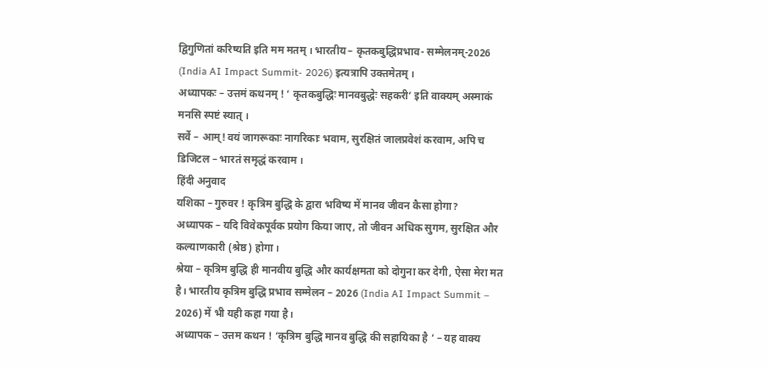द्विगुणितां करिष्यति इति मम मतम् । भारतीय – कृतकबुद्धिप्रभाव- सम्मेलनम्-2026 (India AI Impact Summit- 2026) इत्यत्रापि उक्तमेतम् ।
अध्यापकः – उत्तमं कथनम् ! ‘ कृतकबुद्धिः मानवबुद्धेः सहकरी’ इति वाक्यम् अस्माकं मनसि स्पष्टं स्यात् ।
सर्वे – आम्! वयं जागरूकाः नागरिकाः भवाम, सुरक्षितं जालप्रवेशं करवाम, अपि च डिजिटल – भारतं समृद्धं करवाम ।
हिंदी अनुवाद
यशिका – गुरुवर ! कृत्रिम बुद्धि के द्वारा भविष्य में मानव जीवन कैसा होगा?
अध्यापक – यदि विवेकपूर्वक प्रयोग किया जाए, तो जीवन अधिक सुगम, सुरक्षित और कल्याणकारी (श्रेष्ठ) होगा।
श्रेया – कृत्रिम बुद्धि ही मानवीय बुद्धि और कार्यक्षमता को दोगुना कर देगी, ऐसा मेरा मत है। भारतीय कृत्रिम बुद्धि प्रभाव सम्मेलन – 2026 (India AI Impact Summit – 2026) में भी यही कहा गया है।
अध्यापक – उत्तम कथन ! ‘कृत्रिम बुद्धि मानव बुद्धि की सहायिका है ‘ – यह वाक्य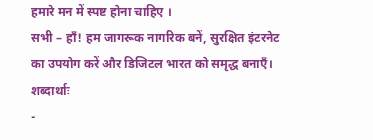हमारे मन में स्पष्ट होना चाहिए ।
सभी – हाँ! हम जागरूक नागरिक बनें, सुरक्षित इंटरनेट का उपयोग करें और डिजिटल भारत को समृद्ध बनाएँ।
शब्दार्थाः
-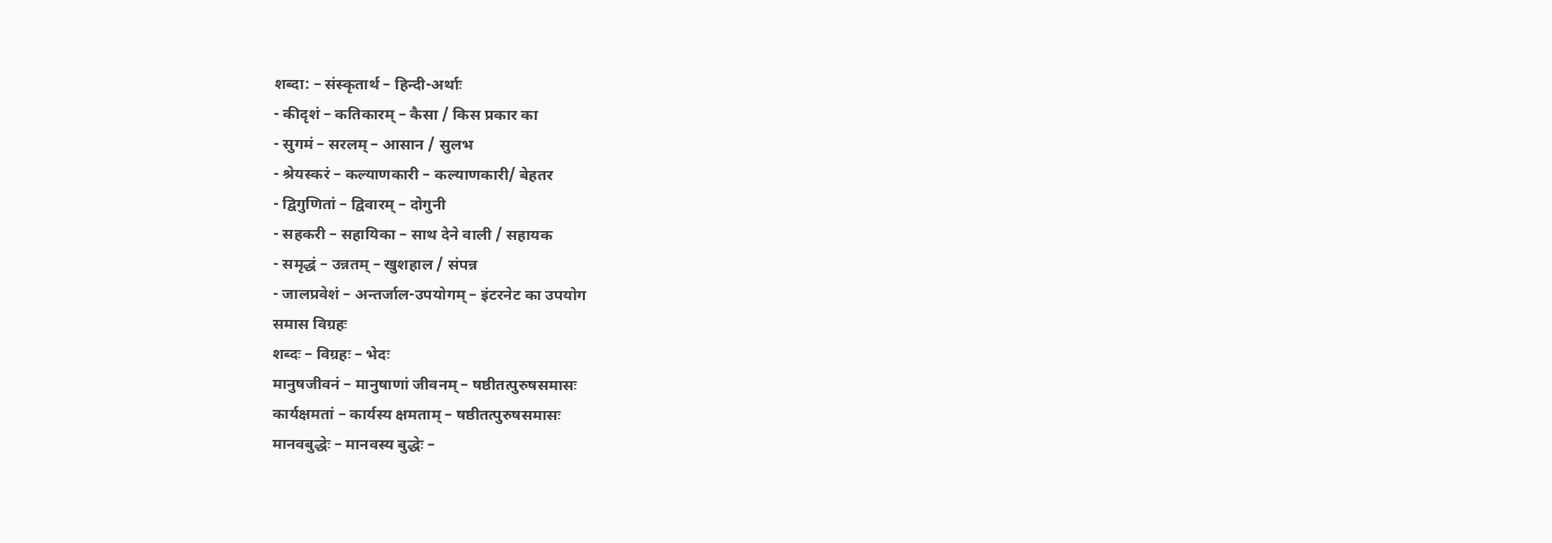शब्दा: – संस्कृतार्थ – हिन्दी-अर्थाः
- कीदृशं – कतिकारम् – कैसा / किस प्रकार का
- सुगमं – सरलम् – आसान / सुलभ
- श्रेयस्करं – कल्याणकारी – कल्याणकारी/ बेहतर
- द्विगुणितां – द्विवारम् – दोगुनी
- सहकरी – सहायिका – साथ देने वाली / सहायक
- समृद्धं – उन्नतम् – खुशहाल / संपन्न
- जालप्रवेशं – अन्तर्जाल-उपयोगम् – इंटरनेट का उपयोग
समास विग्रहः
शब्दः – विग्रहः – भेदः
मानुषजीवनं – मानुषाणां जीवनम् – षष्ठीतत्पुरुषसमासः
कार्यक्षमतां – कार्यस्य क्षमताम् – षष्ठीतत्पुरुषसमासः
मानवबुद्धेः – मानवस्य बुद्धेः –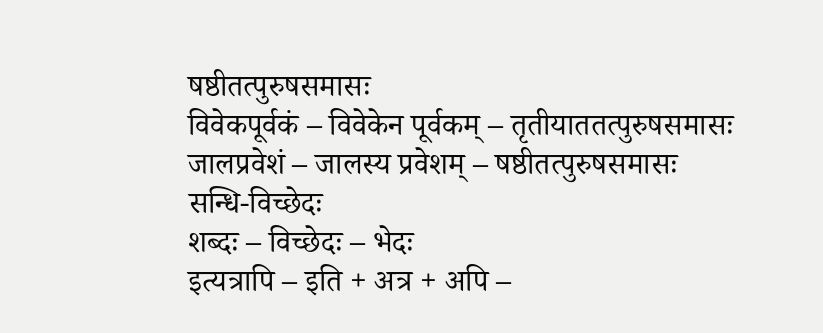षष्ठीतत्पुरुषसमासः
विवेकपूर्वकं – विवेकेन पूर्वकम् – तृतीयाततत्पुरुषसमासः
जालप्रवेशं – जालस्य प्रवेशम् – षष्ठीतत्पुरुषसमासः
सन्धि-विच्छेदः
शब्दः – विच्छेदः – भेदः
इत्यत्रापि – इति + अत्र + अपि –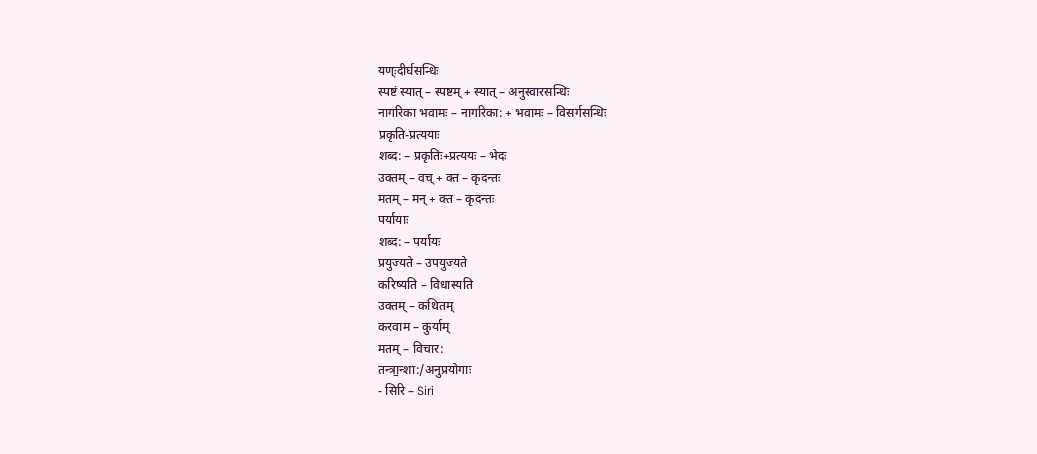यण्ःदीर्घसन्धिः
स्पष्टं स्यात् – स्पष्टम् + स्यात् – अनुस्वारसन्धिः
नागरिका भवामः – नागरिका: + भवामः – विसर्गसन्धिः
प्रकृति-प्रत्ययाः
शब्द: – प्रकृतिः+प्रत्ययः – भेदः
उक्तम् – वच् + क्त – कृदन्तः
मतम् – मन् + क्त – कृदन्तः
पर्यायाः
शब्द: – पर्यायः
प्रयुज्यते – उपयुज्यते
करिष्यति – विधास्यति
उक्तम् – कथितम्
करवाम – कुर्याम्
मतम् – विचार:
तन्त्रा॒न्शा:/अनुप्रयोगाः
- सिरि – Siri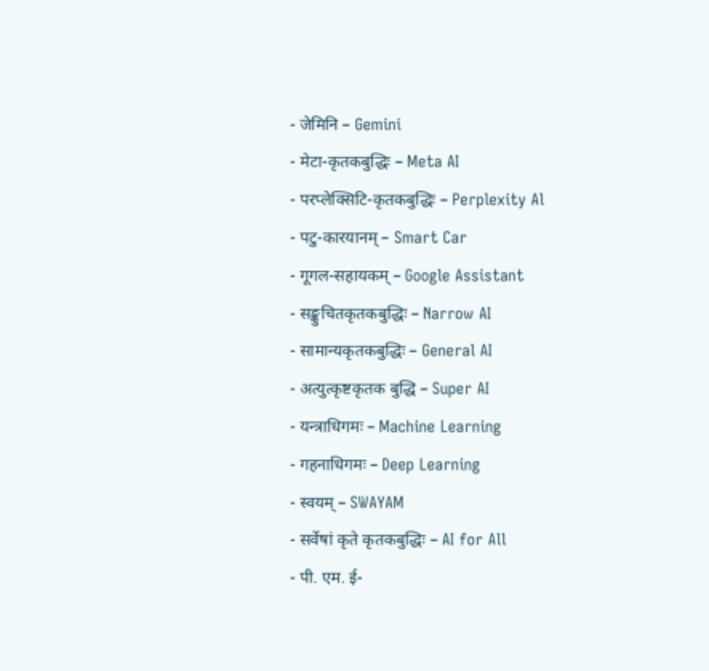- जेमिनि – Gemini
- मेटा-कृतकबुद्धिः – Meta AI
- परप्लेक्सिटि-कृतकबुद्धिः – Perplexity Al
- पटु-कारयानम् – Smart Car
- गूगल-सहायकम् – Google Assistant
- सङ्कुचितकृतकबुद्धिः – Narrow AI
- सामान्यकृतकबुद्धिः – General AI
- अत्युत्कृष्टकृतक बुद्धि – Super AI
- यन्त्राधिगमः – Machine Learning
- गहनाधिगमः – Deep Learning
- स्वयम् – SWAYAM
- सर्वेषां कृते कृतकबुद्धिः – AI for All
- पी. एम. ई-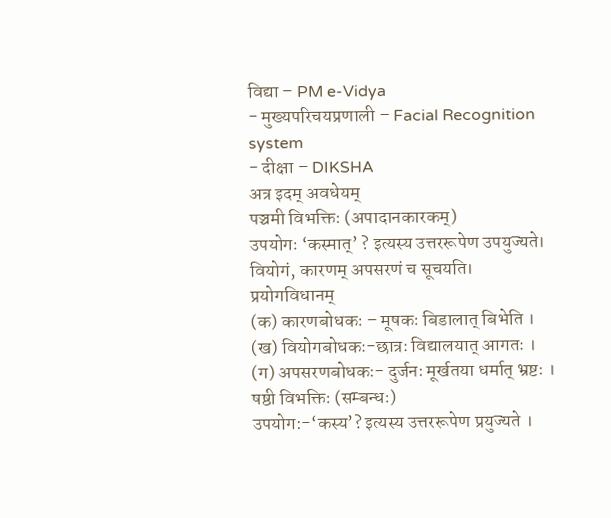विद्या – PM e-Vidya
- मुख्यपरिचयप्रणाली – Facial Recognition system
- दीक्षा – DIKSHA
अत्र इदम् अवधेयम्
पञ्चमी विभक्तिः (अपादानकारकम्)
उपयोगः ‘कस्मात्’ ? इत्यस्य उत्तररूपेण उपयुज्यते। वियोगं, कारणम् अपसरणं च सूचयति।
प्रयोगविधानम्
(क) कारणबोधकः – मूषकः बिडालात् बिभेति ।
(ख) वियोगबोधकः-छात्रः विद्यालयात् आगतः ।
(ग) अपसरणबोधकः- दुर्जनः मूर्खतया धर्मात् भ्रष्टः ।
षष्ठी विभक्तिः (सम्बन्धः)
उपयोग:-‘कस्य’? इत्यस्य उत्तररूपेण प्रयुज्यते ।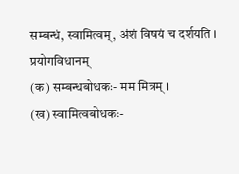सम्बन्धं, स्वामित्वम्, अंशं विषयं च दर्शयति ।
प्रयोगविधानम्
(क) सम्बन्धबोधकः- मम मित्रम् ।
(ख) स्वामित्वबोधकः-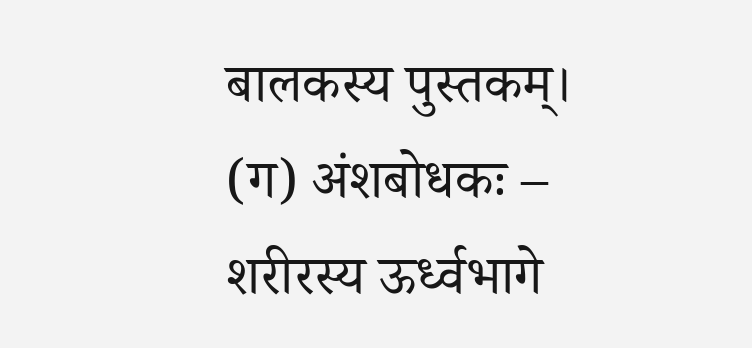बालकस्य पुस्तकम्।
(ग) अंशबोधकः – शरीरस्य ऊर्ध्वभागे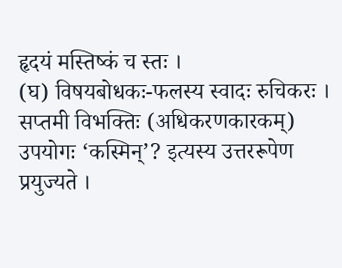हृदयं मस्तिष्कं च स्तः ।
(घ) विषयबोधकः-फलस्य स्वादः रुचिकरः ।
सप्तमी विभक्तिः (अधिकरणकारकम्)
उपयोगः ‘कस्मिन्’? इत्यस्य उत्तररूपेण प्रयुज्यते ।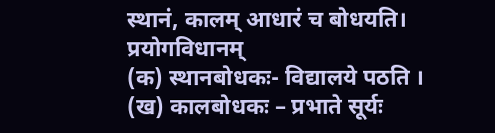स्थानं, कालम् आधारं च बोधयति।
प्रयोगविधानम्
(क) स्थानबोधकः- विद्यालये पठति ।
(ख) कालबोधकः – प्रभाते सूर्यः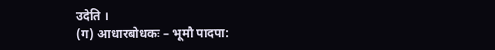उदेति ।
(ग) आधारबोधकः – भूमौ पादपा: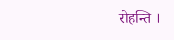रोहन्ति ।